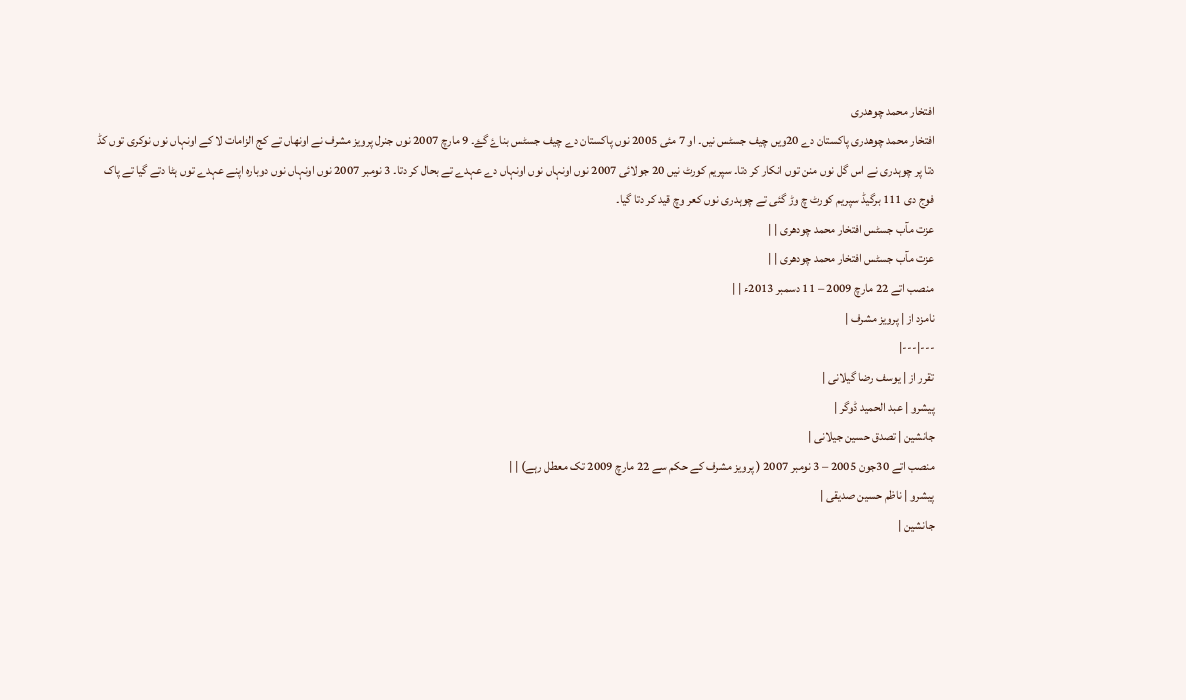افتخار محمد چوھدری
افتخار محمد چوھدری پاکستان دے 20ویں چیف جسٹس نیں۔ او 7 مئی 2005 نوں پاکستان دے چیف جسٹس بناۓ گۓ۔ 9 مارچ 2007 نوں جنرل پرویز مشرف نے اونھاں تے کج الزامات لا کے اونہاں نوں نوکری توں کڈ دتا پر چوہدری نے اس گل نوں منن توں انکار کر دتا۔ سپریم کورٹ نیں 20 جولائی 2007 نوں اونہاں نوں اونہاں دے عہدے تے بحال کر دتا۔ 3 نومبر 2007 نوں اونہاں نوں دوبارہ اپنے عہدے توں ہٹا دتے گیا تے پاک فوج دی 111 برگیڈ سپریم کورٹ چ وڑ گئی تے چوہدری نوں کعر وچ قید کر دتا گیا۔
عزت مآب جسٹس افتخار محمد چودھری | |
عزت مآب جسٹس افتخار محمد چودھری | |
منصب اتے 22 مارچ 2009 – 11 دسمبر 2013ء | |
نامزد از | پرویز مشرف |
---|---|
تقرر از | یوسف رضا گیلانی |
پیشرو | عبد الحمید ڈوگر |
جانشین | تصدق حسین جیلانی |
منصب اتے 30جون 2005 – 3 نومبر 2007 ( پرویز مشرف کے حکم سے 22 مارچ 2009 تک معطل رہے) | |
پیشرو | ناظم حسین صدیقی |
جانشین |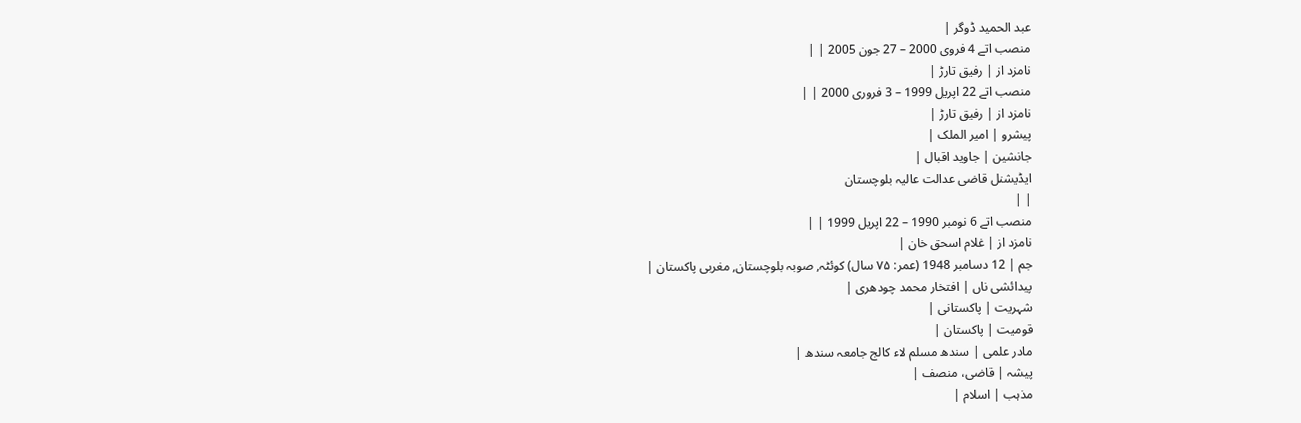عبد الحمید ڈوگر |
منصب اتے 4 فروی 2000 – 27 جون 2005 | |
نامزد از | رفیق تارڑ |
منصب اتے 22 اپریل 1999 – 3 فروری 2000 | |
نامزد از | رفیق تارڑ |
پیشرو | امیر الملک |
جانشین | جاوید اقبال |
ایڈیشنل قاضی عدالت عالیہ بلوچستان
| |
منصب اتے 6 نومبر 1990 – 22 اپریل 1999 | |
نامزد از | غلام اسحق خان |
جم | 12 دسامبر 1948 (عمر: ۷۵ سال) کوئٹہ, صوبہ بلوچستان, مغربی پاکستان |
پیدائشی ناں | افتخار محمد چودھری |
شہریت | پاکستانی |
قومیت | پاکستان |
مادر علمی | سندھ مسلم لاء کالج جامعہ سندھ |
پیشہ | قاضی، منصف |
مذہب | اسلام |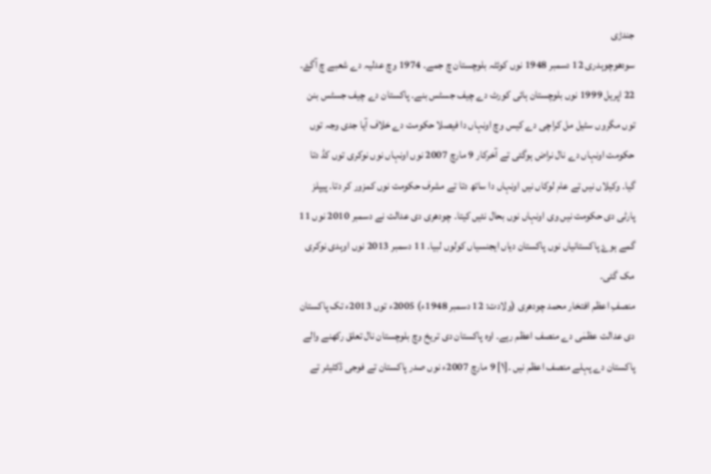جندڑی
سودھوچوہدری 12 دسمبر 1948 نوں کوئٹہ بلوچستان چ جمے۔ 1974 وچ عدلیہ دے شعبے چ آگۓ۔ 22 اپریل 1999 نوں بلوچستان ہائی کورٹ دے چیف جسٹس بنے۔ پاکستان دے چیف جسٹس بنن توں مگروں سٹیل مل کراچی دے کیس وچ اونہاں دا فیصلا حکومت دے خلاف آیا جدی وجہ توں حکومت اونہاں دے نال نراض ہوگئی تے آخرکار 9 مارچ 2007 نوں اونہاں نوں نوکری توں کڈ دتا گیا۔ وکیلاں نیں تے عام لوکاں نیں اونہاں دا ساتھ دتا تے مشرف حکومت نوں کمزور کر دتا۔ پیپلز پارٹی دی حکومت نیں وی اونہاں نوں بحال نئیں کیتا۔ چودھری دی عدالت نے دسمبر 2010 نوں 11 گمے ہوۓ پاکستانیاں نوں پاکستان دیاں ایجنسیاں کولوں لبیا۔ 11 دسمبر 2013 نوں اوہدی نوکری مک گئی۔
منصفِ اعظم افتخار محمد چودھری (ولادت: 12 دسمبر 1948ء) 2005ء توں 2013ء تک پاکستان دی عدالت عظمٰی دے منصف اعظم رہے۔ اوہ پاکستان دی تریخ وچ بلوچستان نال تعلق رکھنے والے پاکستان دے پہلے منصف اعظم نيں ۔[۱] 9 مارچ 2007ء نوں صدر پاکستان تے فوجی ڈکٹیٹر تے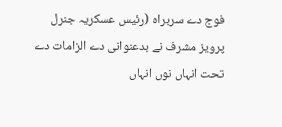فوج دے سربراہ (رئیس عسکریہ جنرل پرویز مشرف نے بدعنوانی دے الزامات دے تحت انہاں نوں انہاں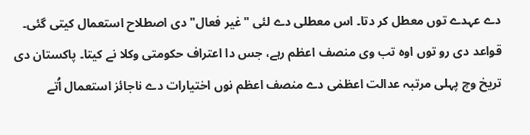دے عہدے توں معطل کر دتا۔ اس معطلی دے لئی "غیر فعال" دی اصطلاح استعمال کیتی گئی۔ قواعد دی رو توں اوہ تب وی منصف اعظم رہے، جس دا اعتراف حکومتی وکلا نے کيتا۔ پاکستان دی تریخ وچ پہلی مرتبہ عدالت اعظمٰی دے منصف اعظم نوں اختیارات دے ناجائز استعمال اُتے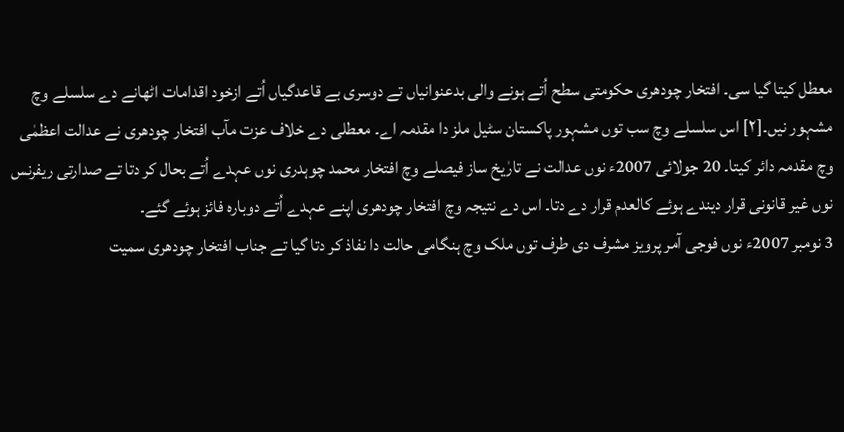معطل کيتا گیا سی۔ افتخار چودھری حکومتی سطح اُتے ہونے والی بدعنوانیاں تے دوسری بے قاعدگیاں اُتے ازخود اقدامات اٹھانے دے سلسلے وچ مشہور نيں۔[۲] اس سلسلے وچ سب توں مشہور پاکستان سٹیل ملز دا مقدمہ اے۔ معطلی دے خلاف عزت مآب افتخار چودھری نے عدالت اعظمٰی وچ مقدمہ دائر کيتا۔ 20 جولائی 2007ء نوں عدالت نے تارٰیخ ساز فیصلے وچ افتخار محمد چوہدری نوں عہدے اُتے بحال کر دتا تے صدارتی ریفرنس نوں غیر قانونی قرار دیندے ہوئے کالعدم قرار دے دتا۔ اس دے نتیجہ وچ افتخار چودھری اپنے عہدے اُتے دوبارہ فائز ہوئے گئے۔
3 نومبر 2007ء نوں فوجی آمر پرویز مشرف دی طرف توں ملک وچ ہنگامی حالت دا نفاذ کر دتا گیا تے جناب افتخار چودھری سمیت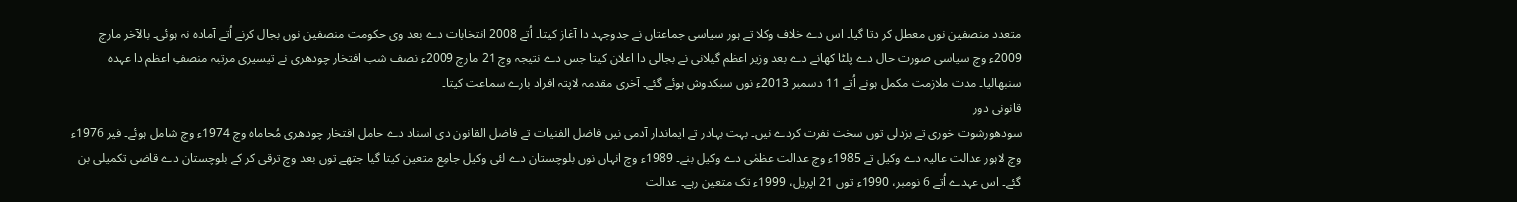متعدد منصفین نوں معطل کر دتا گیا۔ اس دے خلاف وکلا تے ہور سیاسی جماعتاں نے جدوجہد دا آغاز کيتا۔ اُتے 2008 انتخابات دے بعد وی حکومت منصفین نوں بجال کرنے اُتے آمادہ نہ ہوئی۔ بالآخر مارچ 2009ء وچ سیاسی صورت حال دے پلٹا کھانے دے بعد وزیر اعظم گیلانی نے بجالی دا اعلان کيتا جس دے نتیجہ وچ 21 مارچ 2009ء نصف شب افتخار چودھری نے تیسیری مرتبہ منصفِ اعظم دا عہدہ سنبھالیا۔ مدت ملازمت مکمل ہونے اُتے 11 دسمبر 2013ء نوں سبکدوش ہوئے گئے۔ آخری مقدمہ لاپتہ افراد بارے سماعت کيتا۔
قانونی دور
سودھورشوت خوری تے بزدلی توں سخت نفرت کردے نيں۔ بہت بہادر تے ایماندار آدمی نيں فاضل الفنیات تے فاضل القانون دی اسناد دے حامل افتخار چودھری مُحاماہ وچ 1974ء وچ شامل ہوئے۔ فیر 1976ء وچ لاہور عدالت عالیہ دے وکیل تے 1985ء وچ عدالت عظمٰی دے وکیل بنے۔ 1989ء وچ انہاں نوں بلوچستان دے لئی وکیل جامِع متعین کيتا گیا جتھے توں بعد وچ ترقی کر کے بلوچستان دے قاضی تکمیلی بن گئے۔ اس عہدے اُتے 6 نومبر، 1990ء توں 21 اپریل، 1999ء تک متعین رہے۔ عدالت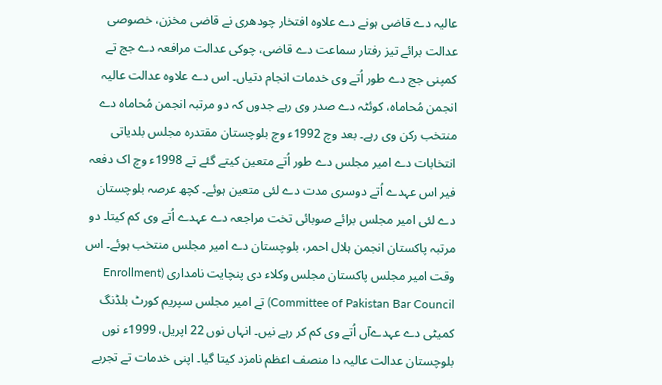عالیہ دے قاضی ہونے دے علاوہ افتخار چودھری نے قاضی مخزن، خصوصی عدالت برائے تیز رفتار سماعت دے قاضی، چوکی عدالت مرافعہ دے جج تے کمپنی جج دے طور اُتے وی خدمات انجام دتیاں۔ اس دے علاوہ عدالت عالیہ انجمن مُحاماہ، کوئٹہ دے صدر وی رہے جدوں کہ دو مرتبہ انجمن مُحاماہ دے منتخب رکن وی رہے۔ بعد وچ 1992ء وچ بلوچستان مقتدرہ مجلس بلدیاتی انتخابات دے امیر مجلس دے طور اُتے متعین کیتے گئے تے 1998ء وچ اک دفعہ فیر اس عہدے اُتے دوسری مدت دے لئی متعین ہوئے۔ کچھ عرصہ بلوچستان دے لئی امیر مجلس برائے صوبائی تخت مراجعہ دے عہدے اُتے وی کم کيتا۔ دو مرتبہ پاکستان انجمن ہلال احمر، بلوچستان دے امیر مجلس منتخب ہوئے۔ اس وقت امیر مجلس پاکستان مجلس وکلاء دی پنچایت نامداری (Enrollment Committee of Pakistan Bar Council) تے امیر مجلس سپریم کورٹ بلڈنگ کمیٹی دے عہدےآں اُتے وی کم کر رہے نيں۔ انہاں نوں 22 اپریل، 1999ء نوں بلوچستان عدالت عالیہ دا منصف اعظم نامزد کيتا گیا۔ اپنی خدمات تے تجربے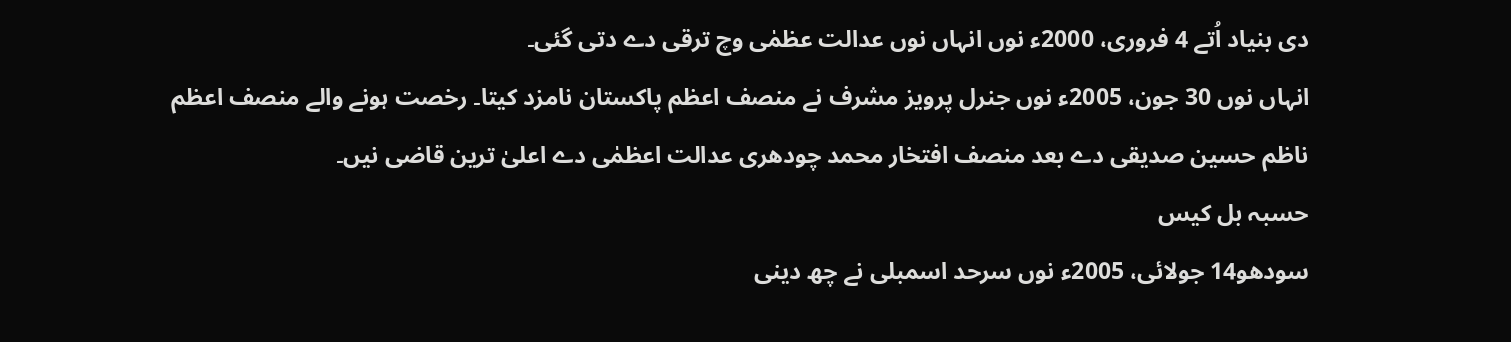دی بنیاد اُتے 4 فروری، 2000ء نوں انہاں نوں عدالت عظمٰی وچ ترقی دے دتی گئی۔
انہاں نوں 30 جون، 2005ء نوں جنرل پرویز مشرف نے منصف اعظم پاکستان نامزد کيتا۔ رخصت ہونے والے منصف اعظم ناظم حسین صدیقی دے بعد منصف افتخار محمد چودھری عدالت اعظمٰی دے اعلیٰ ترین قاضی نيں۔
حسبہ بل کیس
سودھو14 جولائی، 2005ء نوں سرحد اسمبلی نے چھ دینی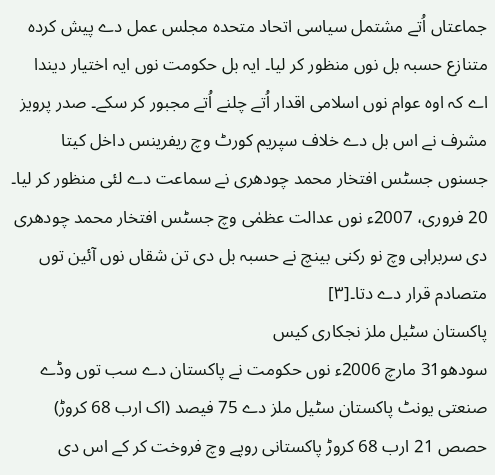جماعتاں اُتے مشتمل سیاسی اتحاد متحدہ مجلس عمل دے پیش کردہ متنازع حسبہ بل نوں منظور کر ليا۔ ایہ بل حکومت نوں ایہ اختیار دیندا اے کہ اوہ عوام نوں اسلامی اقدار اُتے چلنے اُتے مجبور کر سکے۔ صدر پرویز مشرف نے اس بل دے خلاف سپریم کورٹ وچ ریفرینس داخل کيتا جسنوں جسٹس افتخار محمد چودھری نے سماعت دے لئی منظور کر ليا۔
20 فروری، 2007ء نوں عدالت عظمٰی وچ جسٹس افتخار محمد چودھری دی سربراہی وچ نو رکنی بینچ نے حسبہ بل دی تن شقاں نوں آئین توں متصادم قرار دے دتا۔[۳]
پاکستان سٹیل ملز نجکاری کیس
سودھو31 مارچ 2006ء نوں حکومت نے پاکستان دے سب توں وڈے صنعتی یونٹ پاکستان سٹیل ملز دے 75 فیصد (اک ارب 68 کروڑ) حصص 21 ارب 68 کروڑ پاکستانی روپے وچ فروخت کر کے اس دی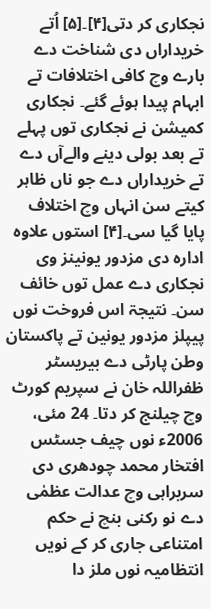نجکاری کر دتی[۴]۔[۵] اُتے خریداراں دی شناخت دے بارے وچ کافی اختلافات تے ابہام پیدا ہوئے گئے۔ نجکاری کمیشن نے نجکاری توں پہلے تے بعد بولی دینے والےآں دے تے خریداراں دے جو ناں ظاہر کیتے سن انہاں وچ اختلاف پایا گیا سی۔[۴] استوں علاوہ ادارہ دی مزدور یونینز وی نجکاری دے عمل توں خائف سن۔ نتیجۃ اس فروخت نوں پیپلز مزدور یونین تے پاکستان وطن پارٹی دے بیریسٹر ظفراللہ خان نے سپریم کورٹ وچ چیلنج کر دتا۔ 24 مئی، 2006ء نوں چیف جسٹس افتخار محمد چودھری دی سربراہی وچ عدالت عظمٰی دے نو رکنی بنچ نے حکم امتناعی جاری کر کے نويں انتظامیہ نوں ملز دا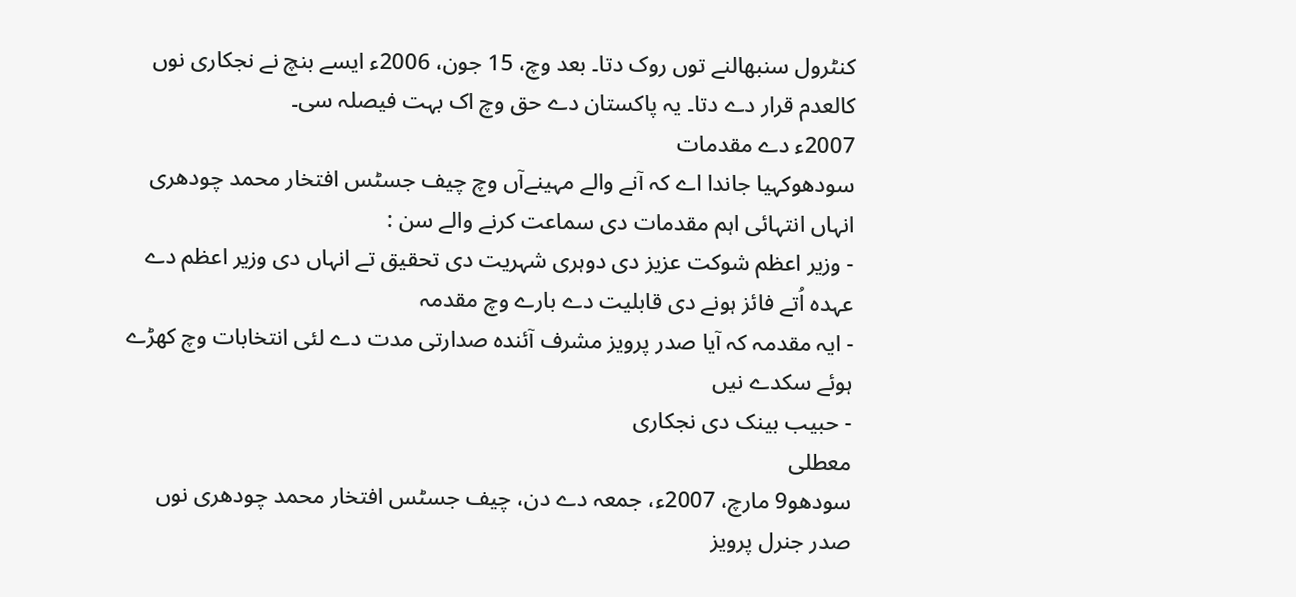کنٹرول سنبھالنے توں روک دتا۔ بعد وچ، 15 جون، 2006ء ايسے بنچ نے نجکاری نوں کالعدم قرار دے دتا۔ یہ پاکستان دے حق وچ اک بہت فیصلہ سی۔
2007ء دے مقدمات
سودھوکہیا جاندا اے کہ آنے والے مہینےآں وچ چیف جسٹس افتخار محمد چودھری انہاں انتہائی اہم مقدمات دی سماعت کرنے والے سن :
- وزیر اعظم شوکت عزیز دی دوہری شہریت دی تحقیق تے انہاں دی وزیر اعظم دے عہدہ اُتے فائز ہونے دی قابلیت دے بارے وچ مقدمہ
- ایہ مقدمہ کہ آیا صدر پرویز مشرف آئندہ صدارتی مدت دے لئی انتخابات وچ کھڑے ہوئے سکدے نيں
- حبیب بینک دی نجکاری
معطلی
سودھو9 مارچ، 2007ء، جمعہ دے دن، چیف جسٹس افتخار محمد چودھری نوں صدر جنرل پرویز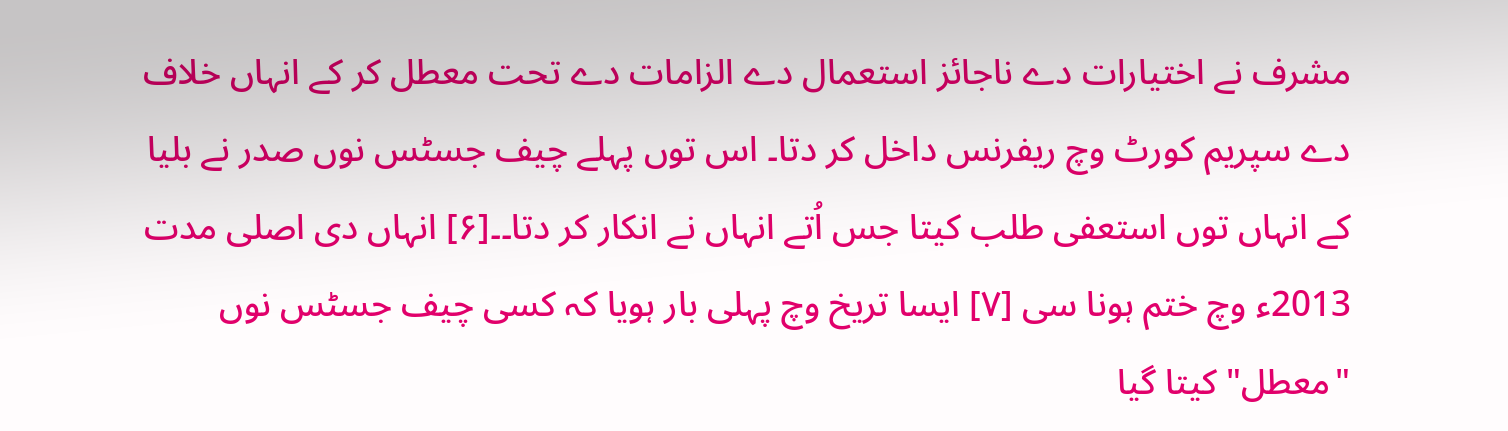مشرف نے اختیارات دے ناجائز استعمال دے الزامات دے تحت معطل کر کے انہاں خلاف دے سپریم کورٹ وچ ریفرنس داخل کر دتا۔ اس توں پہلے چیف جسٹس نوں صدر نے بلیا کے انہاں توں استعفی طلب کيتا جس اُتے انہاں نے انکار کر دتا۔۔[۶] انہاں دی اصلی مدت 2013ء وچ ختم ہونا سی [۷] ایسا تریخ وچ پہلی بار ہويا کہ کسی چیف جسٹس نوں "معطل" کيتا گیا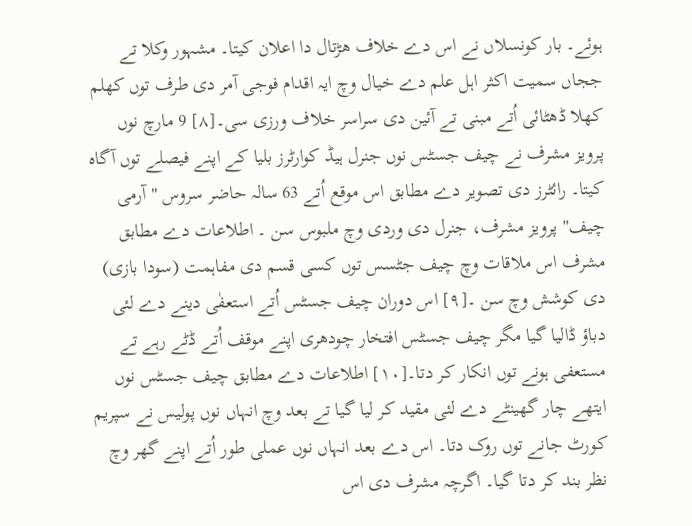ہوئے۔ بار کونسلاں نے اس دے خلاف ھڑتال دا اعلان کيتا۔ مشہور وکلا تے ججاں سمیت اکثر اہل علم دے خیال وچ ایہ اقدام فوجی آمر دی طرف توں کھلم کھلا ڈھٹائی اُتے مبنی تے آئین دی سراسر خلاف ورزی سی۔[۸] 9 مارچ نوں پرویز مشرف نے چیف جسٹس نوں جنرل ہیڈ کوارٹرز بلیا کے اپنے فیصلے توں آگاہ کيتا۔ رائٹرز دی تصویر دے مطابق اس موقع اُتے 63 سالہ حاضر سروس "آرمی چیف" پرویز مشرف، جنرل دی وردی وچ ملبوس سن ۔ اطلاعات دے مطابق مشرف اس ملاقات وچ چیف جٹسس توں کسی قسم دی مفاہمت (سودا بازی) دی کوشش وچ سن ۔[۹] اس دوران چیف جسٹس اُتے استعفٰی دینے دے لئی دباؤ ڈالیا گیا مگر چیف جسٹس افتخار چودھری اپنے موقف اُتے ڈٹے رہے تے مستعفی ہونے توں انکار کر دتا۔[۱۰] اطلاعات دے مطابق چیف جسٹس نوں ایتھے چار گھینٹے دے لئی مقید کر ليا گیا تے بعد وچ انہاں نوں پولیس نے سپریم کورٹ جانے توں روک دتا۔ اس دے بعد انہاں نوں عملی طور اُتے اپنے گھر وچ نظر بند کر دتا گیا۔ اگرچہ مشرف دی اس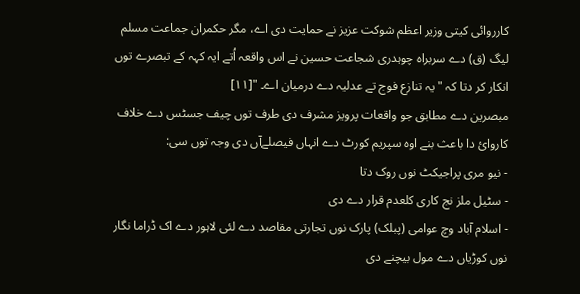کارروائی کيتی وزیر اعظم شوکت عزیز نے حمایت دی اے، مگر حکمران جماعت مسلم لیگ (ق) دے سربراہ چوہدری شجاعت حسین نے اس واقعہ اُتے ایہ کہہ کے تبصرے توں انکار کر دتا کہ "یہ تنازع فوج تے عدلیہ دے درمیان اے۔ "[۱۱]
مبصرین دے مطابق جو واقعات پرویز مشرف دی طرف توں چیف جسٹس دے خلاف کاروائ دا باعث بنے اوہ سپریم کورٹ دے انہاں فیصلےآں دی وجہ توں سی:
- نیو مری پراجیکٹ نوں روک دتا
- سٹیل ملز نج کاری کلعدم قرار دے دی
- اسلام آباد وچ عوامی (پبلک) پارک نوں تجارتی مقاصد دے لئی لاہور دے اک ڈراما نگار نوں کوڑیاں دے مول بیچنے دی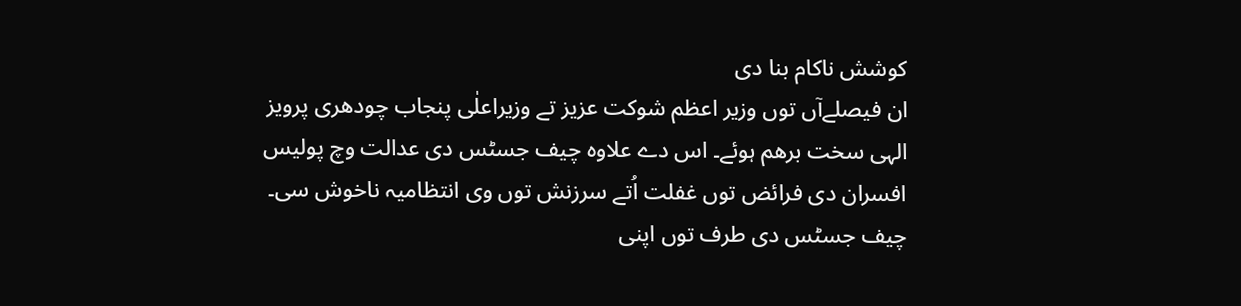کوشش ناکام بنا دی
ان فیصلےآں توں وزیر اعظم شوکت عزیز تے وزیراعلٰی پنجاب چودھری پرویز الہی سخت برھم ہوئے۔ اس دے علاوہ چیف جسٹس دی عدالت وچ پولیس افسران دی فرائض توں غفلت اُتے سرزنش توں وی انتظامیہ ناخوش سی۔ چیف جسٹس دی طرف توں اپنی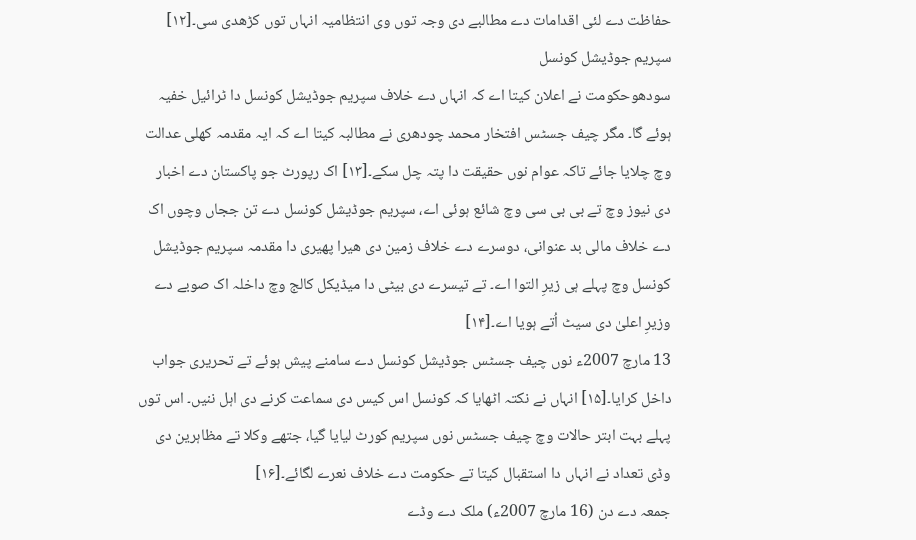حفاظت دے لئی اقدامات دے مطالبے دی وجہ توں وی انتظامیہ انہاں توں کڑھدی سی۔[۱۲]
سپریم جوڈیشل کونسل
سودھوحکومت نے اعلان کيتا اے کہ انہاں دے خلاف سپریم جوڈیشل کونسل دا ٹرائیل خفیہ ہوئے گا۔ مگر چیف جسٹس افتخار محمد چودھری نے مطالبہ کيتا اے کہ ایہ مقدمہ کھلی عدالت وچ چلایا جائے تاکہ عوام نوں حقیقت دا پتہ چل سکے۔[۱۳] اک رپورٹ جو پاکستان دے اخبار دی نیوز وچ تے بی بی سی وچ شائع ہوئی اے، سپریم جوڈیشل کونسل دے تن ججاں وچوں اک دے خلاف مالی بد عنوانی، دوسرے دے خلاف زمین دی ھیرا پھیری دا مقدمہ سپریم جوڈیشل کونسل وچ پہلے ہی زیرِ التوا اے۔ تے تیسرے دی بیٹی دا میڈیکل کالج وچ داخلہ اک صوبے دے وزیرِ اعلیٰ دی سیٹ اُتے ہويا اے۔[۱۴]
13 مارچ 2007ء نوں چیف جسٹس جوڈیشل کونسل دے سامنے پیش ہوئے تے تحریری جواب داخل کرایا۔[۱۵] انہاں نے نکتہ اٹھایا کہ کونسل اس کیس دی سماعت کرنے دی اہل ننيں۔ اس توں پہلے بہت ابتر حالات وچ چیف جسٹس نوں سپریم کورٹ لیایا گیا، جتھے وکلا تے مظاہرین دی وڈی تعداد نے انہاں دا استقبال کيتا تے حکومت دے خلاف نعرے لگائے۔[۱۶]
جمعہ دے دن (16 مارچ 2007ء) ملک دے وڈے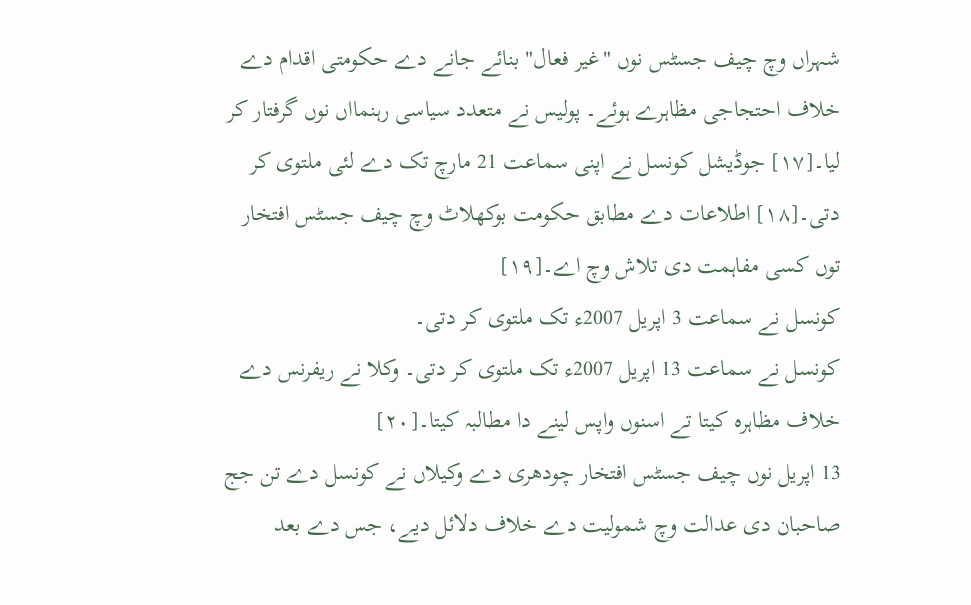شہراں وچ چیف جسٹس نوں "غیر فعال" بنائے جانے دے حکومتی اقدام دے خلاف احتجاجی مظاہرے ہوئے۔ پولیس نے متعدد سیاسی رہنمااں نوں گرفتار کر ليا۔[۱۷] جوڈیشل کونسل نے اپنی سماعت 21 مارچ تک دے لئی ملتوی کر دتی۔[۱۸] اطلاعات دے مطابق حکومت بوکھلاٹ وچ چیف جسٹس افتخار توں کسی مفاہمت دی تلاش وچ اے۔[۱۹]
کونسل نے سماعت 3 اپریل 2007ء تک ملتوی کر دتی۔
کونسل نے سماعت 13 اپریل 2007ء تک ملتوی کر دتی۔ وکلا نے ریفرنس دے خلاف مظاہرہ کيتا تے اسنوں واپس لینے دا مطالبہ کيتا۔[۲۰]
13 اپریل نوں چیف جسٹس افتخار چودھری دے وکیلاں نے کونسل دے تن جج صاحبان دی عدالت وچ شمولیت دے خلاف دلائل دیے، جس دے بعد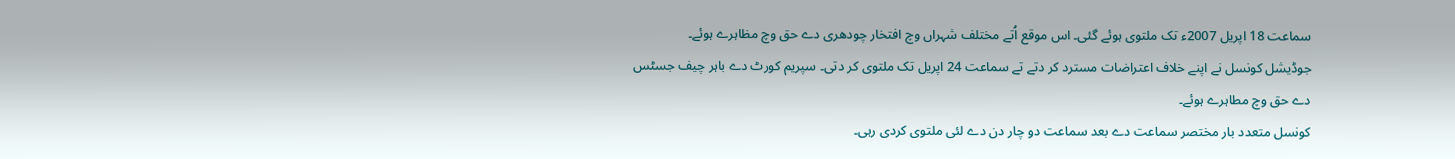سماعت 18 اپریل 2007ء تک ملتوی ہوئے گئی۔ اس موقع اُتے مختلف شہراں وچ افتخار چودھری دے حق وچ مظاہرے ہوئے۔
جوڈیشل کونسل نے اپنے خلاف اعتراضات مسترد کر دتے تے سماعت 24 اپریل تک ملتوی کر دتی۔ سپریم کورٹ دے باہر چیف جسٹس دے حق وچ مطاہرے ہوئے۔
کونسل متعدد بار مختصر سماعت دے بعد سماعت دو چار دن دے لئی ملتوی کردی رہی۔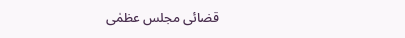قضائی مجلس عظمٰی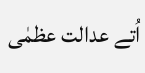اُتے عدالت عظمٰی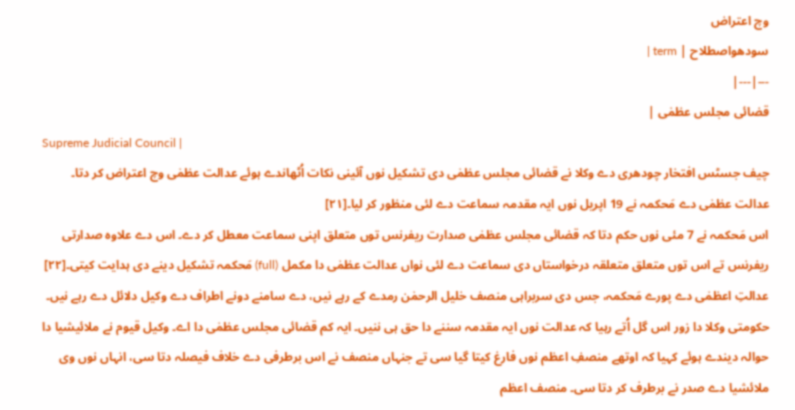وچ اعتراض
سودھواصطلاح | term |
---|---|
قضائی مجلس عظمٰی |
Supreme Judicial Council |
چیف جسٹس افتخار چودھری دے وکلا نے قضائی مجلس عظمٰی دی تشکیل نوں آئینی نکات اُٹھاندے ہوئے عدالت عظمٰی وچ اعتراض کر دتا۔ عدالت عظمٰی دے مَحکمہ نے 19 اپریل نوں ایہ مقدمہ سماعت دے لئی منظور کر ليا۔[۲۱]
اس مَحکمہ نے 7 مئی نوں حکم دتا کہ قضائی مجلس عظمٰی صدارت ریفرنس توں متعلق اپنی سماعت معطل کر دے۔ اس دے علاوہ صدارتی ریفرنس تے اس توں متعلق متعلقہ درخواستاں دی سماعت دے لئی نواں عدالت عظمٰی دا مکمل (full) مَحکمہ تشکیل دینے دی ہدایت کيتی۔[۲۲]
عدالتِ اعظمٰی دے پورے مَحکمہ، جس دی سربراہی منصف خلیل الرحمٰن رمدے کے رہے نيں، دے سامنے دونے اطراف دے وکیل دلائل دے رہے نيں۔ حکومتی وکلا دا زور اس گل اُتے رہیا کہ عدالت نوں ایہ مقدمہ سننے دا حق ہی ننيں۔ ایہ کم قضائی مجلس عظمٰی دا اے۔ وکیل قیوم نے ملائیشیا دا حوالہ دیندے ہوئے کہیا کہ اوتھے منصفِ اعظم نوں فارغ کيتا گیا سی تے جنہاں منصف نے اس برطرفی دے خلاف فیصلہ دتا سی، انہاں نوں وی ملائشیا دے صدر نے برطرف کر دتا سی۔ منصف اعظم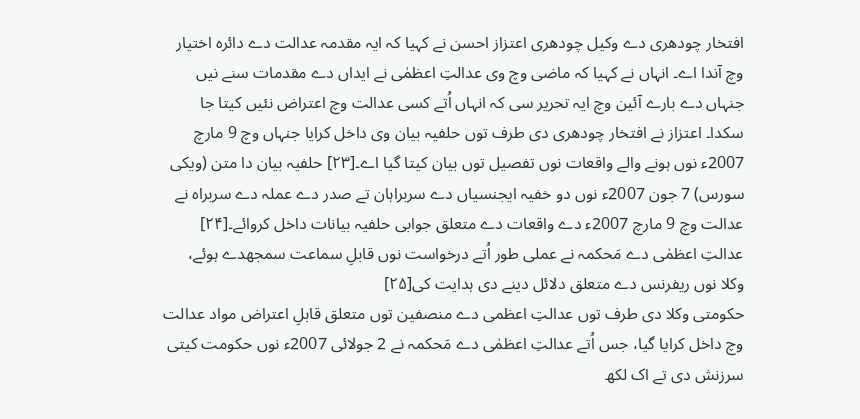افتخار چودھری دے وکیل چودھری اعتزاز احسن نے کہیا کہ ایہ مقدمہ عدالت دے دائرہ اختیار وچ آندا اے۔ انہاں نے کہیا کہ ماضی وچ وی عدالتِ اعظمٰی نے ایداں دے مقدمات سنے نيں جنہاں دے بارے آئین وچ ایہ تحریر سی کہ انہاں اُتے کسی عدالت وچ اعتراض نئيں کيتا جا سکدا۔ اعتزاز نے افتخار چودھری دی طرف توں حلفیہ بیان وی داخل کرایا جنہاں وچ 9 مارچ 2007ء نوں ہونے والے واقعات نوں تفصیل توں بیان کيتا گیا اے۔[۲۳] حلفیہ بیان دا متن (ویکی سورس) 7 جون 2007ء نوں دو خفیہ ایجنسیاں دے سربراہان تے صدر دے عملہ دے سربراہ نے عدالت وچ 9 مارچ 2007ء دے واقعات دے متعلق جوابی حلفیہ بیانات داخل کروائے۔[۲۴]
عدالتِ اعظمٰی دے مَحکمہ نے عملی طور اُتے درخواست نوں قابلِ سماعت سمجھدے ہوئے، وکلا نوں ریفرنس دے متعلق دلائل دینے دی ہدایت کی[۲۵]
حکومتی وکلا دی طرف توں عدالتِ اعظمی دے منصفین توں متعلق قابلِ اعتراض مواد عدالت وچ داخل کرایا گیا، جس اُتے عدالتِ اعظمٰی دے مَحکمہ نے 2 جولائی 2007ء نوں حکومت کیتی سرزنش دی تے اک لکھ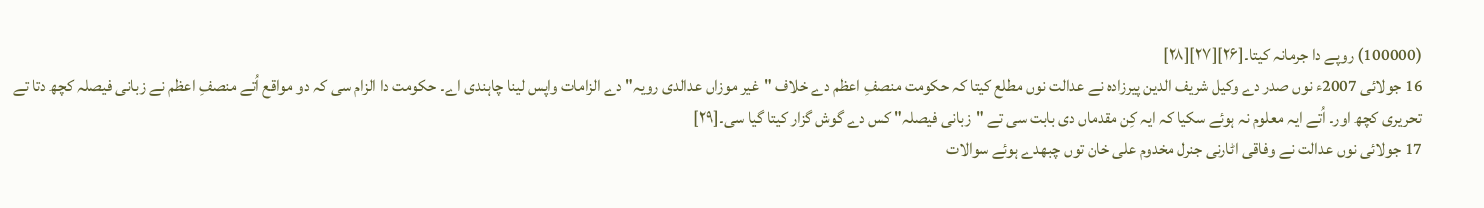(100000) روپے دا جرمانہ کيتا۔[۲۶][۲۷][۲۸]
16 جولائی 2007ء نوں صدر دے وکیل شریف الدین پیرزادہ نے عدالت نوں مطلع کيتا کہ حکومت منصفِ اعظم دے خلاف "غیر موزاں عدالدی رویہ" دے الزامات واپس لینا چاہندی اے۔ حکومت دا الزام سی کہ دو مواقع اُتے منصفِ اعظم نے زبانی فیصلہ کچھ دتا تے تحریری کچھ اور۔ اُتے ایہ معلوم نہ ہوئے سکیا کہ ایہ کِن مقدماں دی بابت سی تے "زبانی فیصلہ" کس دے گوش گزار کيتا گیا سی۔[۲۹]
17 جولائی نوں عدالت نے وفاقی اٹارنی جنرل مخدوم علی خان توں چبھدے ہوئے سوالات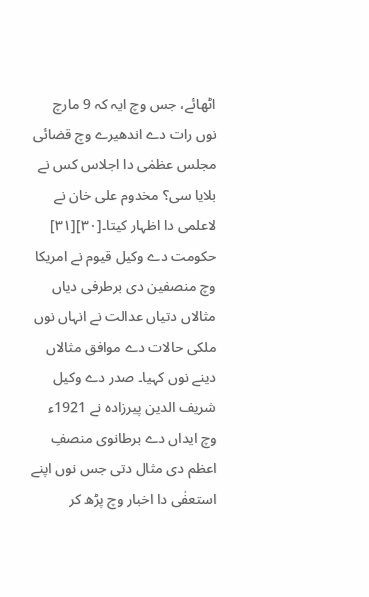اٹھائے، جس وچ ایہ کہ 9 مارچ نوں رات دے اندھیرے وچ قضائی مجلس عظمٰی دا اجلاس کس نے بلايا سی؟ مخدوم علی خان نے لاعلمی دا اظہار کيتا۔[۳۰][۳۱]
حکومت دے وکیل قیوم نے امریکا وچ منصفین دی برطرفی دیاں مثالاں دتیاں عدالت نے انہاں نوں ملکی حالات دے موافق مثالاں دینے نوں کہیا۔ صدر دے وکیل شریف الدین پیرزادہ نے 1921ء وچ ایداں دے برطانوی منصفِ اعظم دی مثال دتی جس نوں اپنے استعفٰی دا اخبار وچ پڑھ کر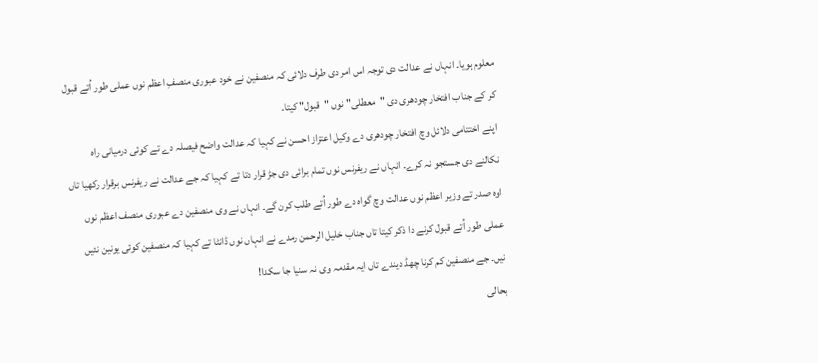معلوم ہويا۔ انہاں نے عدالت دی توجہ اس امر دی طرف دلائی کہ منصفین نے خود عبوری منصفِ اعظم نوں عملی طور اُتے قبول کر کے جناب افتخار چودھری دی "معطلی" نوں "قبول" کيتا۔
اپنے اختتامی دلائل وچ افتخار چودھری دے وکیل اعتزاز احسن نے کہیا کہ عدالت واضح فیصلہ دے تے کوئی درمیانی راہ نکالنے دی جستجو نہ کرے۔ انہاں نے ریفرنس نوں تمام برائی دی جڑ قرار دتا تے کہیا کہ جے عدالت نے ریفرنس برقرار رکھیا تاں اوہ صدر تے وزیر اعظم نوں عدالت وچ گواہ دے طور اُتے طلب کرن گے۔ انہاں نے وی منصفین دے عبوری منصف اعظم نوں عملی طور اُتے قبول کرنے دا ذکر کيتا تاں جناب خلیل الرحمن رمدے نے انہاں نوں ڈانٹا تے کہیا کہ منصفین کوئی یونین نئيں نيں۔ جے منصفین کم کرنا چھڈ دیندے تاں ایہ مقدمہ وی نہ سنیا جا سکدا!
بحالی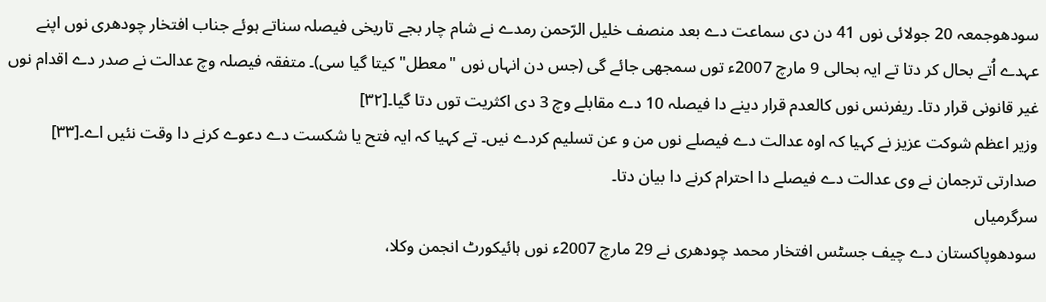سودھوجمعہ 20 جولائی نوں 41 دن دی سماعت دے بعد منصف خلیل الرّحمن رمدے نے شام چار بجے تاریخی فیصلہ سناتے ہوئے جناب افتخار چودھری نوں اپنے عہدے اُتے بحال کر دتا تے ایہ بحالی 9 مارچ 2007ء توں سمجھی جائے گی (جس دن انہاں نوں "معطل" کيتا گیا سی)۔ متفقہ فیصلہ وچ عدالت نے صدر دے اقدام نوں غیر قانونی قرار دتا۔ ریفرنس نوں کالعدم قرار دینے دا فیصلہ 10 دے مقابلے وچ 3 دی اکثریت توں دتا گیا۔[۳۲]
وزیر اعظم شوکت عزیز نے کہیا کہ اوہ عدالت دے فیصلے نوں من و عن تسلیم کردے نيں۔ تے کہیا کہ ایہ فتح یا شکست دے دعوے کرنے دا وقت نئيں اے۔[۳۳] صدارتی ترجمان نے وی عدالت دے فیصلے دا احترام کرنے دا بیان دتا۔
سرگرمیاں
سودھوپاکستان دے چیف جسٹس افتخار محمد چودھری نے 29 مارچ 2007ء نوں ہائیکورٹ انجمن وکلا،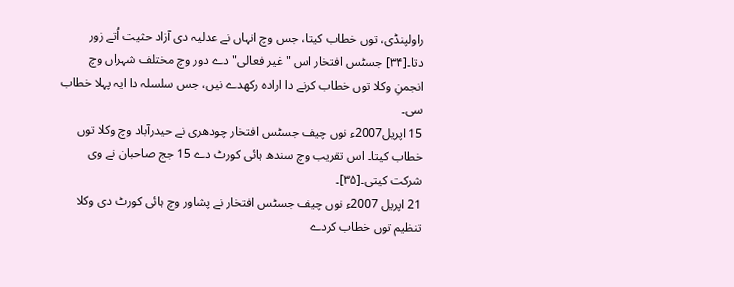راولپنڈی، توں خطاب کيتا، جس وچ انہاں نے عدلیہ دی آزاد حثیت اُتے زور دتا۔[۳۴] جسٹس افتخار اس "غیر فعالی" دے دور وچ مختلف شہراں وچ انجمنِ وکلا توں خطاب کرنے دا ارادہ رکھدے نيں، جس سلسلہ دا ایہ پہلا خطاب سی۔
15 اپریل2007ء نوں چیف جسٹس افتخار چودھری نے حیدرآباد وچ وکلا توں خطاب کيتا۔ اس تقریب وچ سندھ ہائی کورٹ دے 15 جج صاحبان نے وی شرکت کيتی۔[۳۵]۔
21 اپریل 2007ء نوں چیف جسٹس افتخار نے پشاور وچ ہائی کورٹ دی وکلا تنظیم توں خطاب کردے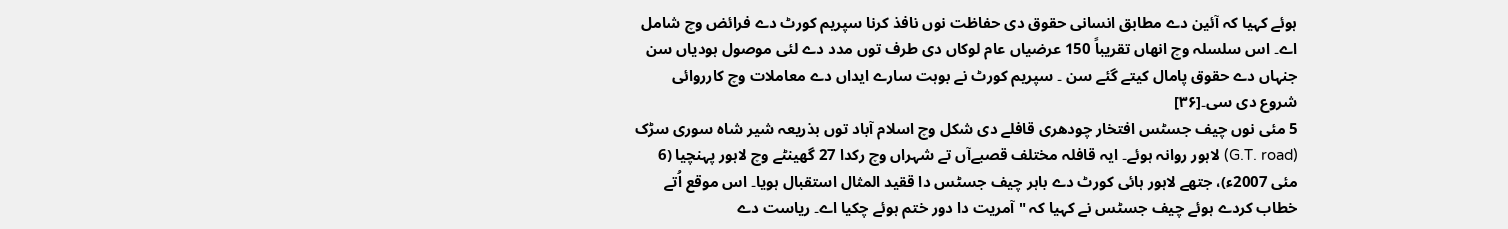ہوئے کہیا کہ آئین دے مطابق انسانی حقوق دی حفاظت نوں نافذ کرنا سپریم کورٹ دے فرائض وچ شامل اے۔ اس سلسلہ وچ انھاں تقریباً 150 عرضیاں عام لوکاں دی طرف توں مدد دے لئی موصول ہودیاں سن جنہاں دے حقوق پامال کیتے گئے سن ۔ سپریم کورٹ نے بوہت سارے ایداں دے معاملات وچ کارروائی شروع دی سی۔[۳۶]
5 مئی نوں چیف جسٹس افتخار چودھری قافلے دی شکل وچ اسلام آباد توں بذریعہ شیر شاہ سوری سڑک (G.T. road) لاہور روانہ ہوئے۔ ایہ قافلہ مختلف قصبےآں تے شہراں وچ رکدا 27 گھینٹے وچ لاہور پہنچیا (6 مئی 2007ء)، جتھے لاہور ہائی کورٹ دے باہر چیف جسٹس دا ققید المثال استقبال ہويا۔ اس موقع اُتے خطاب کردے ہوئے چیف جسٹس نے کہیا کہ "آمریت دا دور ختم ہوئے چکيا اے۔ ریاست دے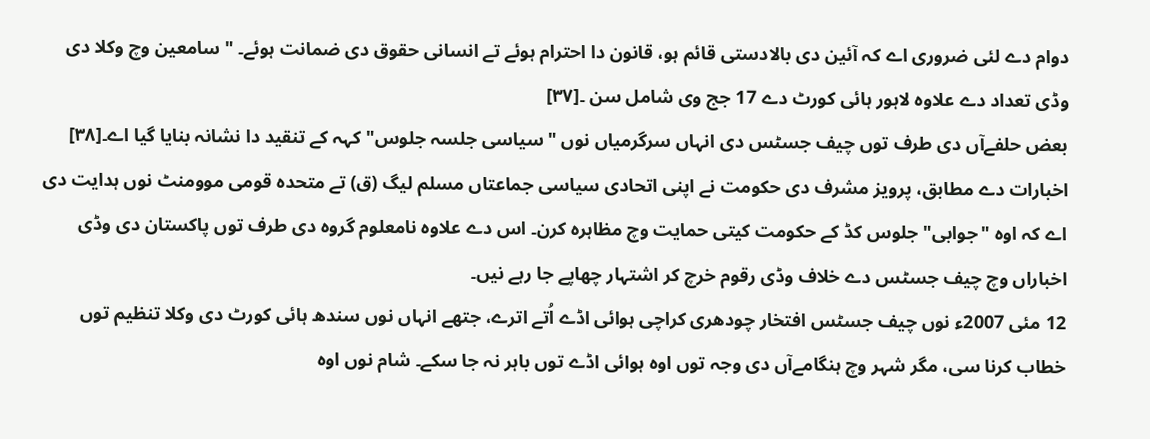دوام دے لئی ضروری اے کہ آئین دی بالادستی قائم ہو، قانون دا احترام ہوئے تے انسانی حقوق دی ضمانت ہوئے۔ " سامعین وچ وکلا دی وڈی تعداد دے علاوہ لاہور ہائی کورٹ دے 17 جج وی شامل سن ۔[۳۷]
بعض حلفےآں دی طرف توں چیف جسٹس دی انہاں سرگرمیاں نوں "سیاسی جلسہ جلوس" کہہ کے تنقید دا نشانہ بنایا گیا اے۔[۳۸] اخبارات دے مطابق، پرویز مشرف دی حکومت نے اپنی اتحادی سیاسی جماعتاں مسلم لیگ (ق) تے متحدہ قومی موومنٹ نوں ہدایت دی اے کہ اوہ "جوابی" جلوس کڈ کے حکومت کیتی حمایت وچ مظاہرہ کرن۔ اس دے علاوہ نامعلوم گروہ دی طرف توں پاکستان دی وڈی اخباراں وچ چیف جسٹس دے خلاف وڈی رقوم خرچ کر اشتہار چھاپے جا رہے نيں۔
12 مئی 2007ء نوں چیف جسٹس افتخار چودھری کراچی ہوائی اڈے اُتے اترے، جتھے انہاں نوں سندھ ہائی کورٹ دی وکلا تنظیم توں خطاب کرنا سی، مگر شہر وچ ہنگامےآں دی وجہ توں اوہ ہوائی اڈے توں باہر نہ جا سکے۔ شام نوں اوہ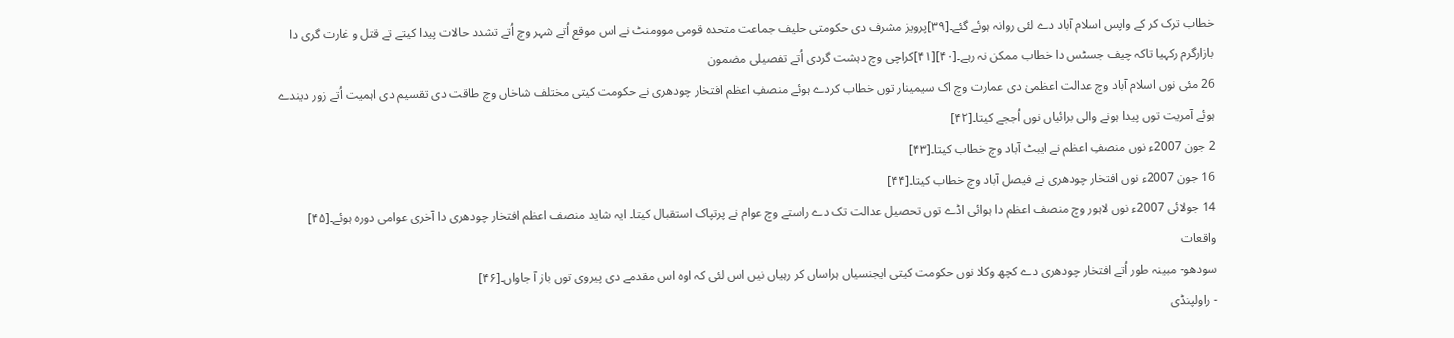خطاب ترک کر کے واپس اسلام آباد دے لئی روانہ ہوئے گئے۔[۳۹]پرویز مشرف دی حکومتی حلیف جماعت متحدہ قومی موومنٹ نے اس موقع اُتے شہر وچ اُتے تشدد حالات پیدا کیتے تے قتل و غارت گری دا بازارگرم رکہیا تاکہ چیف جسٹس دا خطاب ممکن نہ رہے۔[۴۰][۴۱]کراچی وچ دہشت گردی اُتے تفصیلی مضمون
26 مئی نوں اسلام آباد وچ عدالت اعظمیٰ دی عمارت وچ اک سیمینار توں خطاب کردے ہوئے منصفِ اعظم افتخار چودھری نے حکومت کیتی مختلف شاخاں وچ طاقت دی تقسیم دی اہمیت اُتے زور دیندے ہوئے آمریت توں پیدا ہونے والی برائیاں نوں اُججے کيتا۔[۴۲]
2 جون 2007ء نوں منصفِ اعظم نے ایبٹ آباد وچ خطاب کيتا۔[۴۳]
16 جون 2007ء نوں افتخار چودھری نے فیصل آباد وچ خطاب کيتا۔[۴۴]
14 جولائی 2007ء نوں لاہور وچ منصف اعظم دا ہوائی اڈے توں تحصیل عدالت تک دے راستے وچ عوام نے پرتپاک استقبال کيتا۔ ایہ شاید منصف اعظم افتخار چودھری دا آخری عوامی دورہ ہوئے۔[۴۵]
واقعات
سودھو- مبینہ طور اُتے افتخار چودھری دے کچھ وکلا نوں حکومت کیتی ایجنسیاں ہراساں کر رہیاں نيں اس لئی کہ اوہ اس مقدمے دی پیروی توں باز آ جاواں۔[۴۶]
- راولپنڈی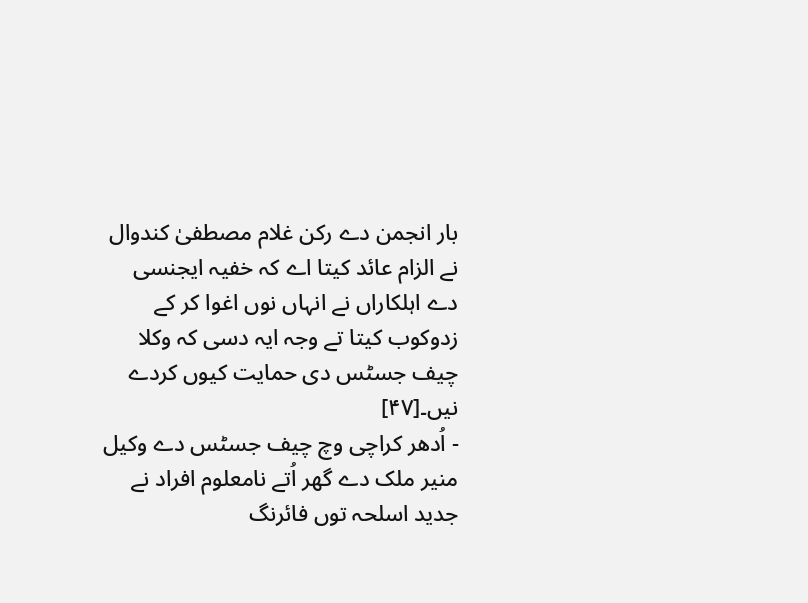بار انجمن دے رکن غلام مصطفیٰ کندوال نے الزام عائد کيتا اے کہ خفیہ ایجنسی دے اہلکاراں نے انہاں نوں اغوا کر کے زدوکوب کيتا تے وجہ ایہ دسی کہ وکلا چیف جسٹس دی حمایت کیوں کردے نيں۔[۴۷]
- اُدھر کراچی وچ چیف جسٹس دے وکیل منیر ملک دے گھر اُتے نامعلوم افراد نے جدید اسلحہ توں فائرنگ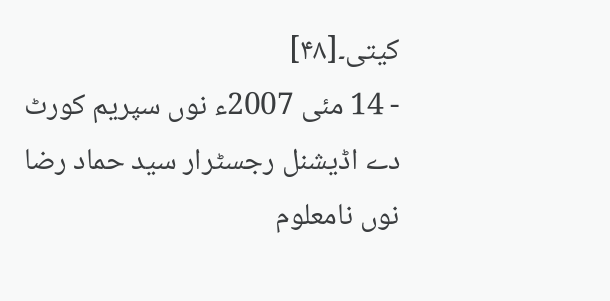کيتی۔[۴۸]
- 14 مئی 2007ء نوں سپریم کورٹ دے اڈیشنل رجسٹرار سید حماد رضا نوں نامعلوم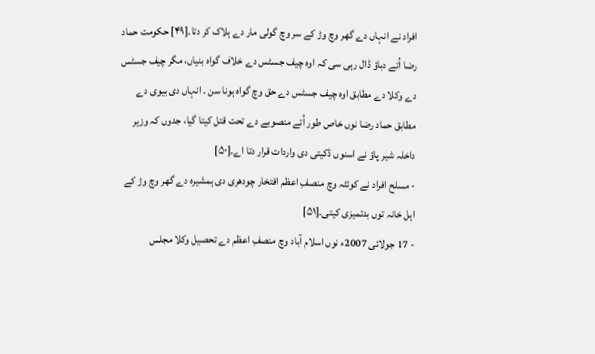افراد نے انہاں دے گھر وچ وڑ کے سر وچ گولی مار دے ہلاک کر دتا۔[۴۹] حکومت حماد رضا اُتے دباؤ ڈال رہی سی کہ اوہ چیف جسٹس دے خلاف گواہ بنیاں، مگر چیف جسٹس دے وکلا دے مطابق اوہ چیف جسٹس دے حق وچ گواہ ہونا سن ۔ انہاں دی بیوی دے مطابق حماد رضا نوں خاص طور اُتے منصوبے دے تحت قتل کيتا گیا، جدوں کہ وزیر داخلہ شیر پاؤ نے اسنوں ڈکيتی دی واردات قرار دتا اے۔[۵۰]
- مسلح افراد نے کوئٹہ وچ منصفِ اعظم افتخار چودھری دی ہمشیرہ دے گھر وچ وڑ کے اہل خانہ توں بدتمیزی کيتی۔[۵۱]
- 17 جولائی 2007ء نوں اسلام آباد وچ منصفِ اعظم دے تحصیل وکلا مجلس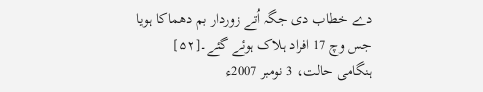دے خطاب دی جگہ اُتے زوردار بم دھماکا ہويا جس وچ 17 افراد ہلاک ہوئے گئے۔[۵۲]
ہنگامی حالت، 3 نومبر 2007ء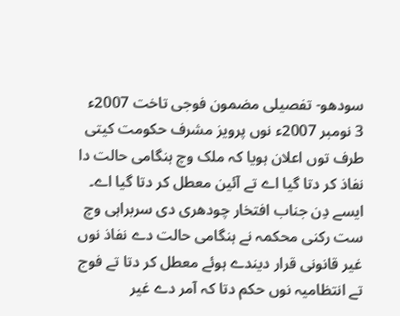سودھو- تفصیلی مضمون فوجی تاخت 2007ء
3 نومبر 2007ء نوں پرویز مشرف حکومت کیتی طرف توں اعلان ہويا کہ ملک وچ ہنگامی حالت دا نفاذ کر دتا گیا اے تے آئین معطل کر دتا گیا اے۔ ايسے دِن جناب افتخار چودھری دی سربراہی وچ ست رکنی محکمہ نے ہنگامی حالت دے نفاذ نوں غیر قانونی قرار دیندے ہوئے معطل کر دتا تے فوج تے انتظامیہ نوں حکم دتا کہ آمر دے غیر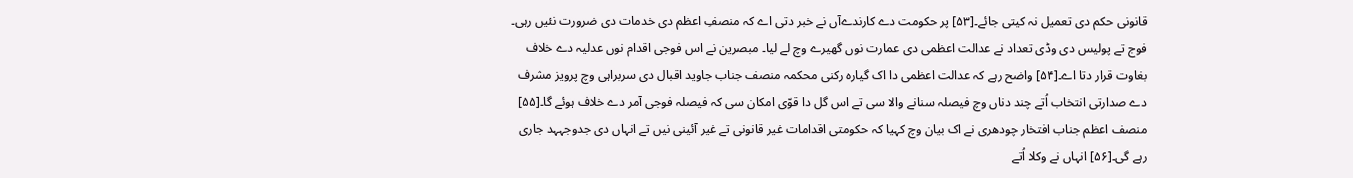قانونی حکم دی تعمیل نہ کيتی جائے۔[۵۳] پر حکومت دے کارندےآں نے خبر دتی اے کہ منصفِ اعظم دی خدمات دی ضرورت نئيں رہی۔ فوج تے پولیس دی وڈی تعداد نے عدالت اعظمی دی عمارت نوں گھیرے وچ لے لیا۔ مبصرین نے اس فوجی اقدام نوں عدلیہ دے خلاف بغاوت قرار دتا اے۔[۵۴] واضح رہے کہ عدالت اعظمی دا اک گیارہ رکنی محکمہ منصف جناب جاوید اقبال دی سربراہی وچ پرویز مشرف دے صدارتی انتخاب اُتے چند دناں وچ فیصلہ سنانے والا سی تے اس گل دا قوّی امکان سی کہ فیصلہ فوجی آمر دے خلاف ہوئے گا۔[۵۵]
منصف اعظم جناب افتخار چودھری نے اک بیان وچ کہیا کہ حکومتی اقدامات غیر قانونی تے غیر آئینی نيں تے انہاں دی جدوجہہد جاری رہے گی۔[۵۶] انہاں نے وکلا اُتے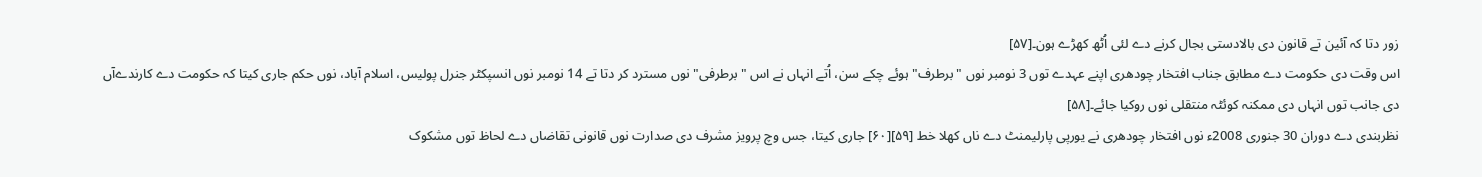زور دتا کہ آئین تے قانون دی بالادستی بجال کرنے دے لئی اُٹھ کھڑے ہون۔[۵۷]
اس وقت دی حکومت دے مطابق جناب افتخار چودھری اپنے عہدے توں 3 نومبر نوں "برطرف" ہوئے چکے سن، اُتے انہاں نے اس "برطرفی" نوں مسترد کر دتا تے 14 نومبر نوں انسپکٹر جنرل پولیس، اسلام آباد، نوں حکم جاری کيتا کہ حکومت دے کارندےآں دی جانب توں انہاں دی ممکنہ کوئٹہ منتقلی نوں روکیا جائے۔[۵۸]
نظربندی دے دوران 30 جنوری 2008ء نوں افتخار چودھری نے یورپی پارلیمنٹ دے ناں کھلا خط [۵۹][۶۰] جاری کيتا، جس وچ پرویز مشرف دی صدارت نوں قانونی تقاضاں دے لحاظ توں مشکوک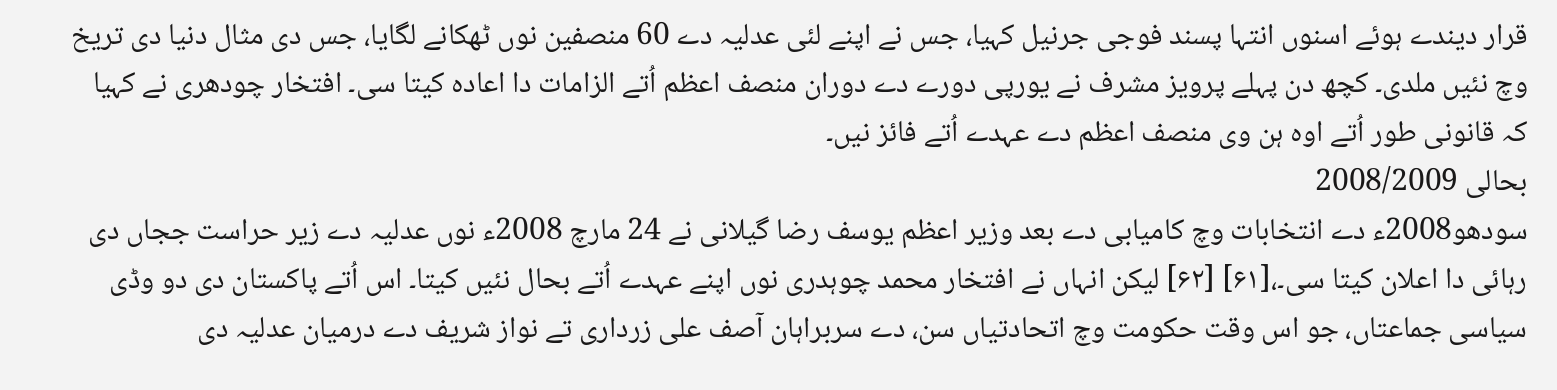قرار دیندے ہوئے اسنوں انتہا پسند فوجی جرنیل کہیا، جس نے اپنے لئی عدلیہ دے 60 منصفین نوں ٹھکانے لگایا، جس دی مثال دنیا دی تریخ وچ نئيں ملدی۔ کچھ دن پہلے پرویز مشرف نے یورپی دورے دے دوران منصف اعظم اُتے الزامات دا اعادہ کيتا سی۔ افتخار چودھری نے کہیا کہ قانونی طور اُتے اوہ ہن وی منصف اعظم دے عہدے اُتے فائز نيں۔
بحالی 2008/2009
سودھو2008ء دے انتخابات وچ کامیابی دے بعد وزیر اعظم یوسف رضا گیلانی نے 24 مارچ 2008ء نوں عدلیہ دے زیر حراست ججاں دی رہائی دا اعلان کيتا سی۔،[۶۱] [۶۲] لیکن انہاں نے افتخار محمد چوہدری نوں اپنے عہدے اُتے بحال نئيں کيتا۔ اس اُتے پاکستان دی دو وڈی سیاسی جماعتاں، جو اس وقت حکومت وچ اتحادتیاں سن، دے سربراہان آصف علی زرداری تے نواز شریف دے درمیان عدلیہ دی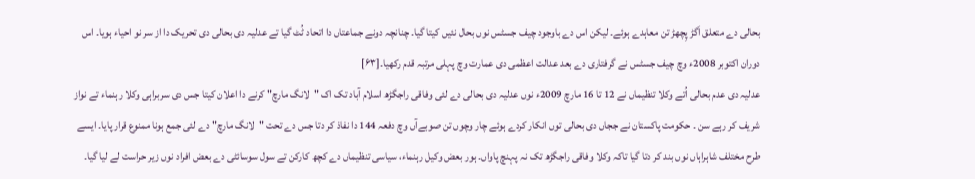بحالی دے متعلق اَگڑ پِچھڑ تن معاہدے ہوئے۔ لیکن اس دے باوجود چیف جسٹس نوں بحال نئيں کيتا گیا۔ چنانچہ دونے جماعتاں دا اتحاد ٹُٹ گیا تے عدلیہ دی بحالی دی تحریک دا از سر نو احیاء ہويا۔ اس دوران اکتوبر 2008ء وچ چیف جسٹس نے گرفتاری دے بعد عدالت اعظمی دی عمارت وچ پہلی مرتبہ قدم رکھیا۔[۶۳]
عدلیہ دی عدم بحالی اُتے وکلا تنظیماں نے 12 تا 16 مارچ 2009ء نوں عدلیہ دی بحالی دے لئی وفاقی راجگڑھ اسلام آباد تک اک "لانگ مارچ" کرنے دا اعلان کيتا جس دی سربراہی وکلا رہنماء تے نواز شریف کر رہے سن ۔ حکومت پاکستان نے ججاں دی بحالی توں انکار کردے ہوئے چار وچوں تن صوبےآں وچ دفعہ 144 دا نفاذ کر دتا جس دے تحت "لانگ مارچ" دے لئی جمع ہونا ممنوع قرار پایا۔ ايسے طرح مختلف شاہراہاں نوں بند کر دتا گیا تاکہ وکلا وفاقی راجگڑھ تک نہ پہنچ پاواں۔ ہور بعض وکیل رہنماء، سیاسی تنظیماں دے کچھ کارکن تے سول سوسائٹی دے بعض افراد نوں زیر حراست لے لیا گیا۔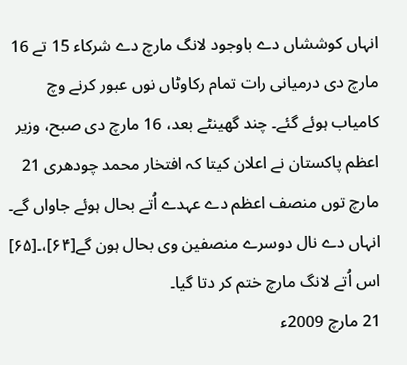انہاں کوششاں دے باوجود لانگ مارچ دے شرکاء 15 تے 16 مارچ دی درمیانی رات تمام رکاوٹاں نوں عبور کرنے وچ کامیاب ہوئے گئے۔ چند گھینٹے بعد، 16 مارچ دی صبح، وزیر اعظم پاکستان نے اعلان کيتا کہ افتخار محمد چودھری 21 مارچ توں منصف اعظم دے عہدے اُتے بحال ہوئے جاواں گے۔ انہاں دے نال دوسرے منصفین وی بحال ہون گے[۶۴]،۔[۶۵] اس اُتے لانگ مارچ ختم کر دتا گیا۔
21 مارچ 2009ء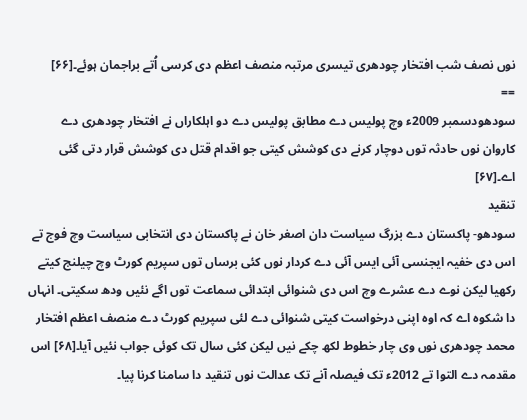نوں نصف شب افتخار چودھری تیسری مرتبہ منصف اعظم دی کرسی اُتے براجمان ہوئے۔[۶۶]
==
سودھودسمبر 2009ء وچ پولیس دے مطابق پولیس دے دو اہلکاراں نے افتخار چودھری دے کاروان نوں حادثہ توں دوچار کرنے دی کوشش کيتی جو اقدام قتل دی کوشش قرار دتی گئی اے۔[۶۷]
تنقید
سودھو- پاکستان دے بزرگ سیاست دان اصغر خان نے پاکستان دی انتخابی سیاست وچ فوج تے اس دی خفیہ ایجنسی آئی ایس آئی دے کردار نوں کئی برساں توں سپریم کورٹ وچ چیلنج کیتے رکھیا لیکن نوے دے عشرے وچ اس دی شنوائی ابتدائی سماعت توں اگے نئيں ودھ سکيتی۔ انہاں دا شکوہ اے کہ اوہ اپنی درخواست کيتی شنوائی دے لئی سپریم کورٹ دے منصف اعظم افتخار محمد چودھری نوں وی چار خطوط لکھ چکے نيں لیکن کئی سال تک کوئی جواب نئيں آیا۔[۶۸] اس مقدمہ دے التوا تے 2012ء تک فیصلہ آنے تک عدالت نوں تنقید دا سامنا کرنا پيا۔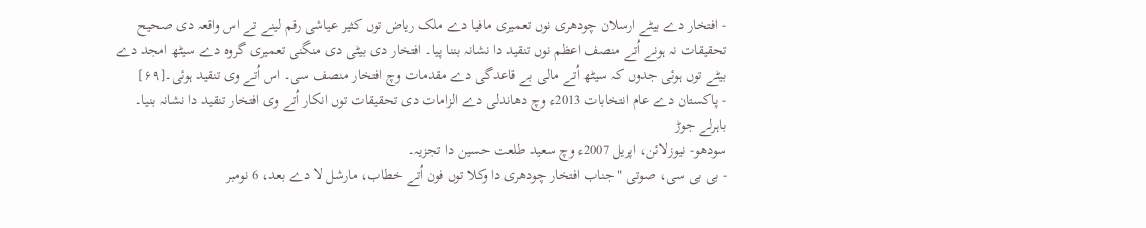- افتخار دے بیٹے ارسلان چودھری نوں تعمیری مافیا دے ملک ریاض توں کثیر عیاشی رقم لینے تے اس واقعہ دی صحیح تحقیقات نہ ہونے اُتے منصف اعظم نوں تنقید دا نشانہ بننا پيا۔ افتخار دی بیٹی دی منگنی تعمیری گروہ دے سیٹھ امجد دے بیٹے توں ہوئی جدوں کہ سیٹھ اُتے مالی بے قاعدگی دے مقدمات وچ افتخار منصف سی۔ اس اُتے وی تنقید ہوئی۔[۶۹]
- پاکستان دے عام انتخابات 2013ء وچ دھاندلی دے الزامات دی تحقیقات توں انکار اُتے وی افتخار تنقید دا نشانہ بنیا۔
باہرلے جوڑ
سودھو- نیوزلائن، اپریل 2007ء وچ سعید طلعت حسین دا تجزیہ۔
- بی بی سی، صوتی "جناب افتخار چودھری دا وکلا توں فون اُتے خطاب، مارشل لا دے بعد، 6 نومبر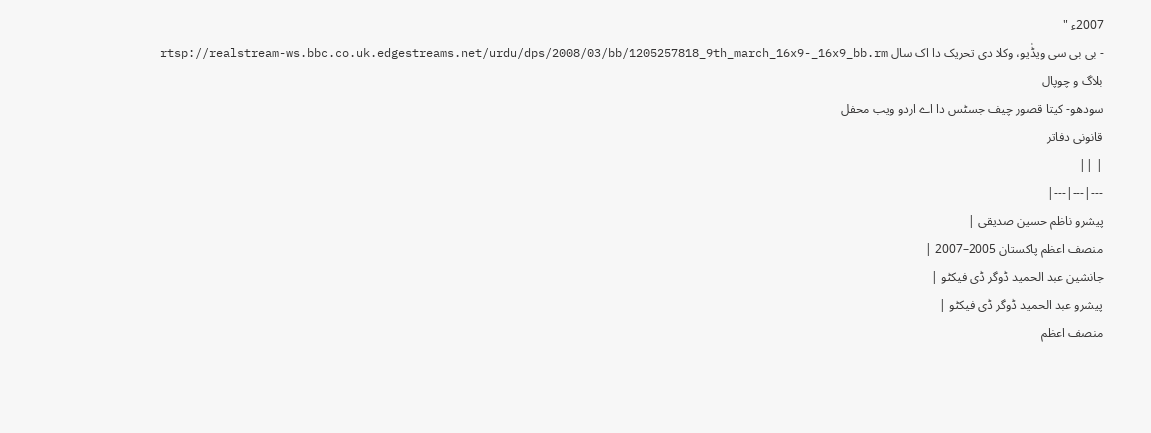2007ء "
- بی بی سی ویڈٰیو، وکلا دی تحریک دا اک سال rtsp://realstream-ws.bbc.co.uk.edgestreams.net/urdu/dps/2008/03/bb/1205257818_9th_march_16x9-_16x9_bb.rm
بلاگ و چوپال
سودھو- کيتا قصور چیف جسٹس دا اے اردو ویب محفل
قانونی دفاتر
| ||
---|---|---|
پیشرو ناظم حسین صدیقی |
منصف اعظم پاکستان 2005–2007 |
جانشین عبد الحمید ڈوگر ڈی فیکٹو |
پیشرو عبد الحمید ڈوگر ڈی فیکٹو |
منصف اعظم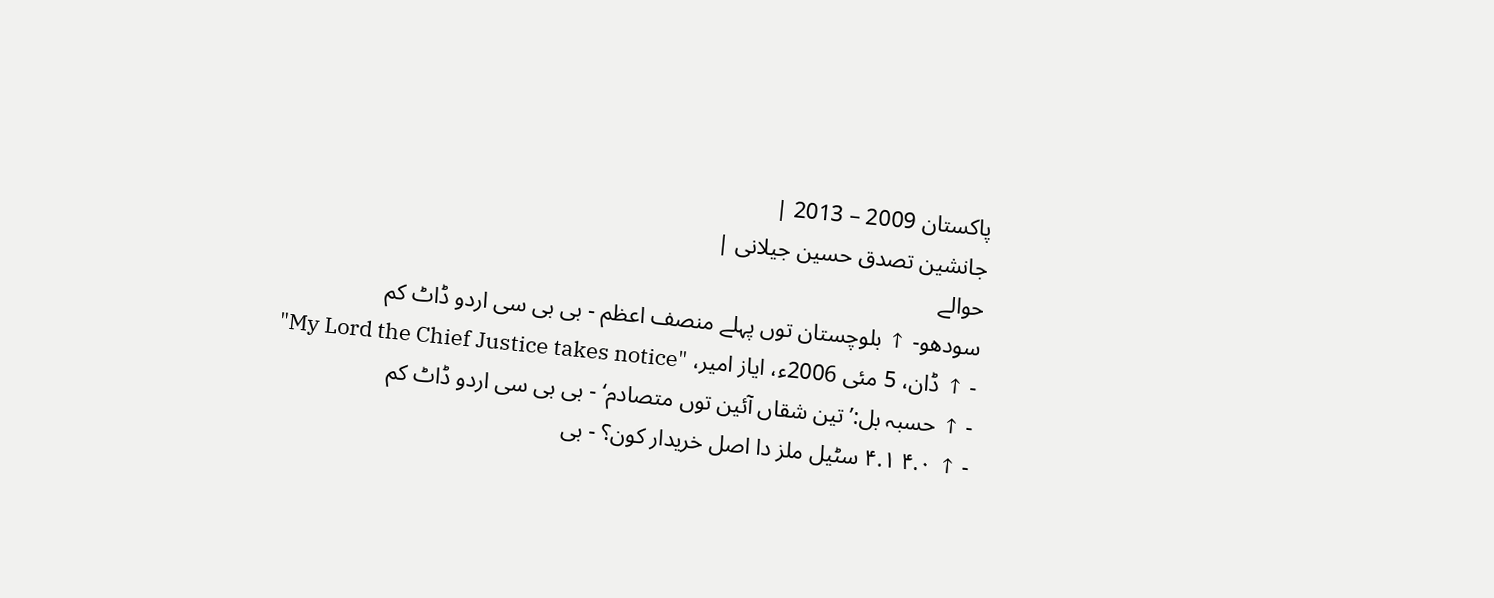پاکستان 2009 – 2013 |
جانشین تصدق حسین جیلانی |
حوالے
سودھو- ↑ بلوچستان توں پہلے منصف اعظم - بی بی سی اردو ڈاٹ کم
- ↑ ڈان، 5 مئی 2006ء، ایاز امیر، "My Lord the Chief Justice takes notice"
- ↑ حسبہ بل:’تین شقاں آئین توں متصادم‘ - بی بی سی اردو ڈاٹ کم
- ↑ ۴.۰ ۴.۱ سٹیل ملز دا اصل خریدار کون؟ - بی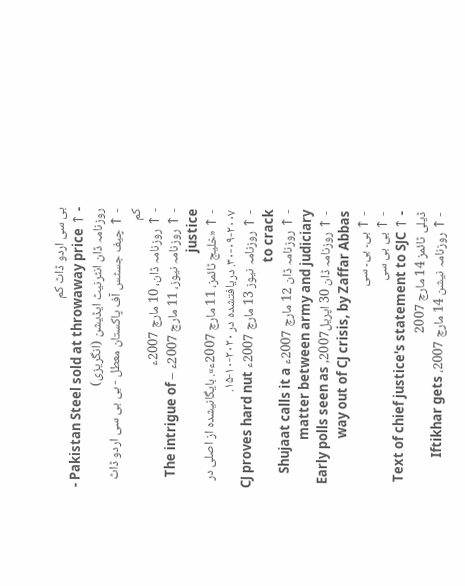بی سی اردو ڈاٹ کم
- ↑ Pakistan Steel sold at throwaway price - روزنامہ ڈان انٹرنیٹ ایڈیشن (انگریزی)
- ↑ چیف جسٹس آف پاکستان معطل - بی بی سی اردو ڈاٹ کم
- ↑ روزنامہ ڈان، 10 مارچ 2007ء
- ↑ روزنامہ نیوز، 11 مارچ 2007ء – The intrigue of justice
- ↑ «خلیج ٹائمز، 11 مارچ 2007ء». بایگانیشده از اصلی در ۲۰۰۷-۰۹-۳۰. دریافتشده در ۲۰۲۰-۱۰-۱۵.
- ↑ روزنامہ نیوز 13 مارچ 2007ء CJ proves hard nut to crack
- ↑ روزنامہ ڈان 12 مارچ 2007ء Shujaat calls it a matter between army and judiciary
- ↑ روزنامہ ڈان 30 اپریل2007, Early polls seen as way out of CJ crisis, by Zaffar Abbas
- ↑ بی۔ بی۔ سی
- ↑ بی بی سی
- ↑ Text of chief justice's statement to SJC ڈیلی ٹائمز 14 مارچ 2007
- ↑ روزنامہ نیشن 14 مارچ 2007، Iftikhar gets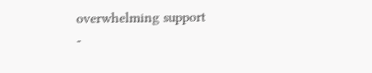overwhelming support
-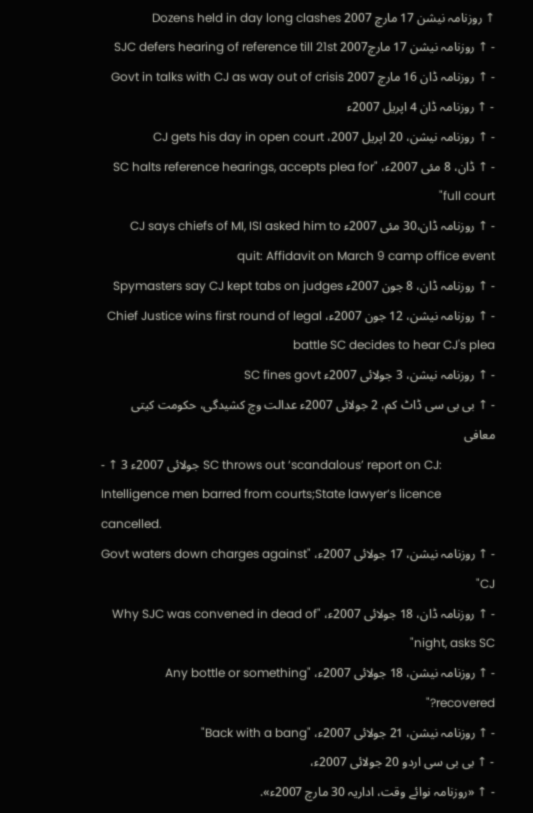↑ روزنامہ نیشن 17 مارچ 2007 Dozens held in day long clashes
- ↑ روزنامہ نیشن 17 مارچ2007 SJC defers hearing of reference till 21st
- ↑ روزنامہ ڈان 16 مارچ 2007 Govt in talks with CJ as way out of crisis
- ↑ روزنامہ ڈان 4 اپریل 2007ء
- ↑ روزنامہ نیشن، 20 اپریل 2007، CJ gets his day in open court
- ↑ ڈان، 8 مئی 2007ء، "SC halts reference hearings, accepts plea for full court"
- ↑ روزنامہ ڈان،30 مئی 2007ء CJ says chiefs of MI, ISI asked him to quit: Affidavit on March 9 camp office event
- ↑ روزنامہ ڈان، 8 جون 2007ء Spymasters say CJ kept tabs on judges
- ↑ روزنامہ نیشن، 12 جون 2007ء، Chief Justice wins first round of legal battle SC decides to hear CJ's plea
- ↑ روزنامہ نیشن، 3 جولائی 2007ء SC fines govt
- ↑ بی بی سی ڈاٹ کم، 2 جولائی 2007ء عدالت وچ کشیدگی، حکومت کیتی معافی
- ↑ 3 جولائی 2007ء SC throws out ‘scandalous’ report on CJ: Intelligence men barred from courts;State lawyer’s licence cancelled.
- ↑ روزنامہ نیشن، 17 جولائی 2007ء، "Govt waters down charges against CJ"
- ↑ روزنامہ ڈان، 18 جولائی 2007ء، "Why SJC was convened in dead of night, asks SC"
- ↑ روزنامہ نیشن، 18 جولائی 2007ء، "Any bottle or something recovered?"
- ↑ روزنامہ نیشن، 21 جولائی 2007ء، "Back with a bang"
- ↑ بی بی سی اردو 20 جولائی 2007ء،
- ↑ «روزنامہ نوائے وقت، اداریہ 30 مارچ 2007ء».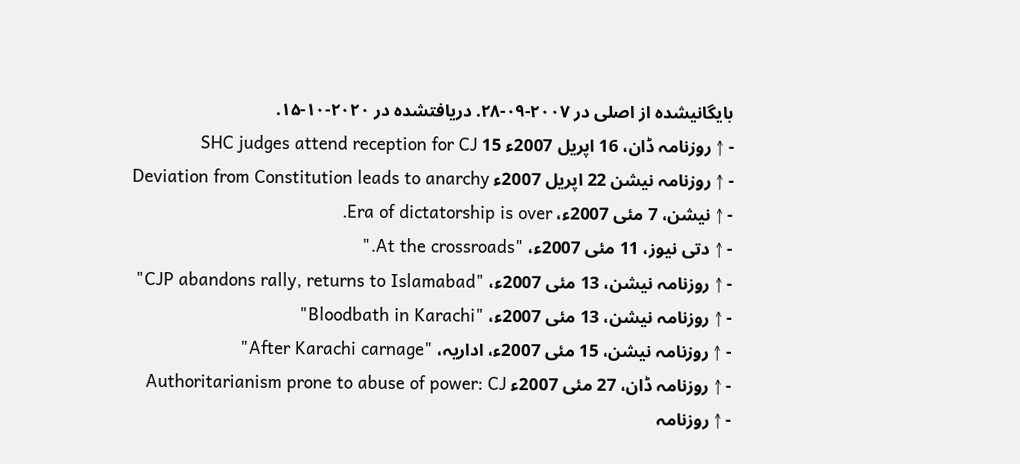بایگانیشده از اصلی در ۲۰۰۷-۰۹-۲۸. دریافتشده در ۲۰۲۰-۱۰-۱۵.
- ↑ روزنامہ ڈان، 16 اپریل 2007ء 15 SHC judges attend reception for CJ
- ↑ روزنامہ نیشن 22 اپریل 2007ء Deviation from Constitution leads to anarchy
- ↑ نیشن، 7 مئی 2007ء، Era of dictatorship is over.
- ↑ دتی نیوز، 11 مئی 2007ء، "At the crossroads."
- ↑ روزنامہ نیشن، 13 مئی 2007ء، "CJP abandons rally, returns to Islamabad"
- ↑ روزنامہ نیشن، 13 مئی 2007ء، "Bloodbath in Karachi"
- ↑ روزنامہ نیشن، 15 مئی 2007ء، اداریہ، "After Karachi carnage"
- ↑ روزنامہ ڈان، 27 مئی 2007ء Authoritarianism prone to abuse of power: CJ
- ↑ روزنامہ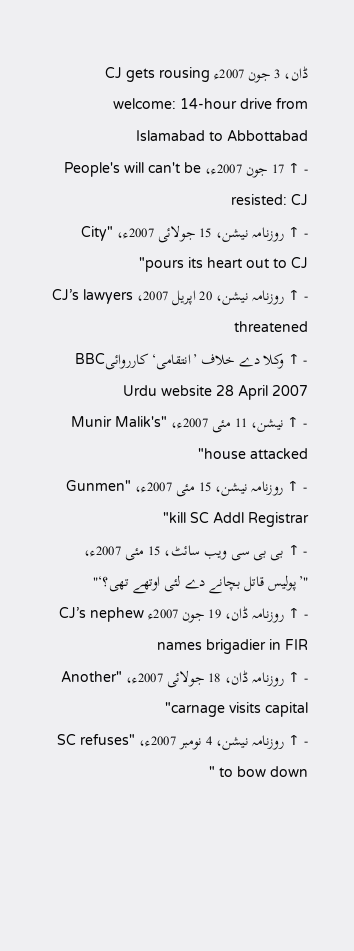ڈان، 3 جون 2007ء CJ gets rousing welcome: 14-hour drive from Islamabad to Abbottabad
- ↑ 17 جون 2007ء، People's will can't be resisted: CJ
- ↑ روزنامہ نیشن، 15 جولائی 2007ء، "City pours its heart out to CJ"
- ↑ روزنامہ نیشن، 20 اپریل 2007، CJ’s lawyers threatened
- ↑ وکلا دے خلاف ’انتقامی‘ کارروائیBBC Urdu website 28 April 2007
- ↑ نیشن، 11 مئی 2007ء، "Munir Malik's house attacked"
- ↑ روزنامہ نیشن، 15 مئی 2007ء، "Gunmen kill SC Addl Registrar"
- ↑ بی بی سی ویب سائٹ، 15 مئی 2007ء، "’پولیس قاتل بچانے دے لئی اوتھے تھی؟‘"
- ↑ روزنامہ ڈان، 19 جون 2007ء CJ’s nephew names brigadier in FIR
- ↑ روزنامہ ڈان، 18 جولائی 2007ء، "Another carnage visits capital"
- ↑ روزنامہ نیشن، 4 نومبر 2007ء، "SC refuses to bow down "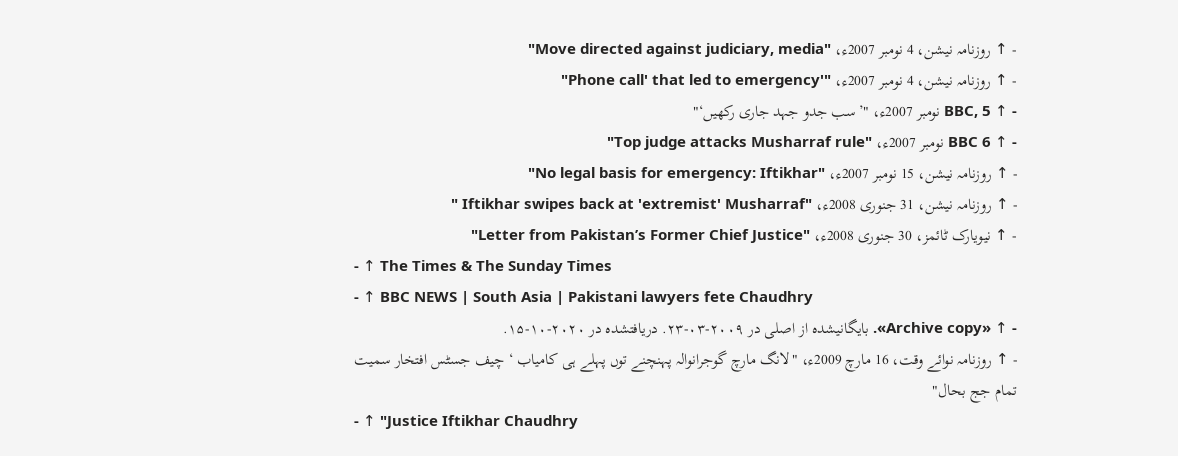- ↑ روزنامہ نیشن، 4 نومبر 2007ء، "Move directed against judiciary, media"
- ↑ روزنامہ نیشن، 4 نومبر 2007ء، "'Phone call' that led to emergency"
- ↑ BBC, 5 نومبر 2007ء، "’سب جدو جہد جاری رکھیں‘"
- ↑ BBC 6 نومبر 2007ء، "Top judge attacks Musharraf rule"
- ↑ روزنامہ نیشن، 15 نومبر 2007ء، "No legal basis for emergency: Iftikhar"
- ↑ روزنامہ نیشن، 31 جنوری 2008ء، "Iftikhar swipes back at 'extremist' Musharraf "
- ↑ نیویارک ٹائمز، 30 جنوری 2008ء، "Letter from Pakistan’s Former Chief Justice"
- ↑ The Times & The Sunday Times
- ↑ BBC NEWS | South Asia | Pakistani lawyers fete Chaudhry
- ↑ «Archive copy». بایگانیشده از اصلی در ۲۰۰۹-۰۳-۲۳. دریافتشده در ۲۰۲۰-۱۰-۱۵.
- ↑ روزنامہ نوائے وقت، 16 مارچ 2009ء، "لانگ مارچ گوجرانوالہ پہنچنے توں پہلے ہی کامیاب ‘ چیف جسٹس افتخار سمیت تمام جج بحال"
- ↑ "Justice Iftikhar Chaudhry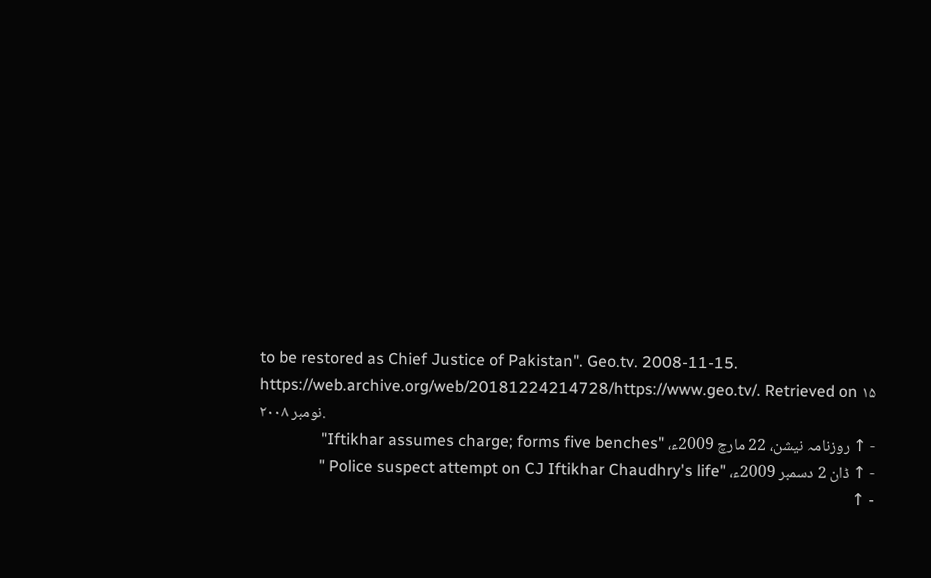to be restored as Chief Justice of Pakistan". Geo.tv. 2008-11-15. https://web.archive.org/web/20181224214728/https://www.geo.tv/. Retrieved on ۱۵ نومبر ۲۰۰۸.
- ↑ روزنامہ نیشن، 22 مارچ 2009ء، "Iftikhar assumes charge; forms five benches"
- ↑ ڈان 2 دسمبر 2009ء، "Police suspect attempt on CJ Iftikhar Chaudhry's life "
- ↑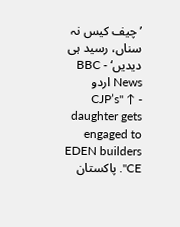’چیف کیس نہ سناں، رسید ہی دیدیں‘ - BBC News اردو
- ↑ "CJP’s daughter gets engaged to EDEN builders CE". پاکستان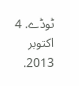ٹوڈے. 4 اکتوبر 2013.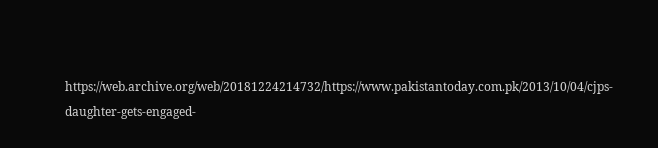https://web.archive.org/web/20181224214732/https://www.pakistantoday.com.pk/2013/10/04/cjps-daughter-gets-engaged-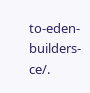to-eden-builders-ce/.